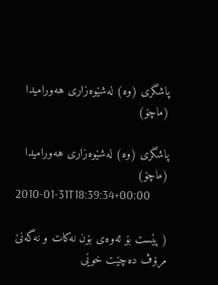پاشگرى (وه‌) له‌شێوه‌زارى هه‌ورامیدا (ماچۆ)

پاشگرى (وه‌) له‌شێوه‌زارى هه‌ورامیدا (ماچۆ)
2010-01-31T18:39:34+00:00

( پێست بۆ ئه‌وه‌ى بۆن نه‌كات و نه‌گه‌نێ مرۆڤ ده‌چێت خوێى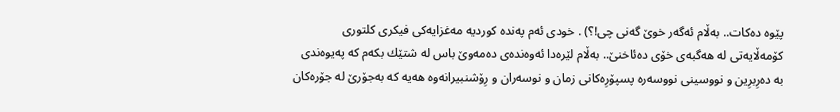پێوه‌ ده‌كات.. به‌ڵام ئه‌گه‌ر خوێ گه‌نى چى!؟) . خودى ئه‌م په‌نده‌ كوردیه‌ مه‌غزایه‌كى فیكرى كلتورى كۆمه‌ڵایه‌تى له‌ هه‌گبه‌ى خۆی ده‌ئاخنێ.. به‌ڵام لێره‌دا ئه‌وه‌نده‌ى ده‌مه‌وێ باس له‌ شتێك بكه‌م كه‌ په‌یوه‌ندى به‌ ده‌رِبرِین و نووسینى نووسه‌ره‌ پسپۆرِه‌كانى زمان و نوسه‌ران و رِۆشنبیرانه‌وه‌ هه‌یه‌ كه‌ به‌جۆرێ له‌ جۆره‌كان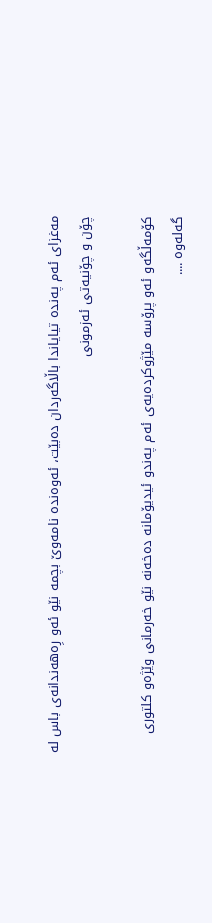مه‌غزاى ئه‌م په‌نده‌ تیایاندا باڵاگه‌ردان ده‌بێت، ئه‌وه‌نده‌ نامه‌وێ بچمه‌ نێو ئه‌و رِه‌هه‌ندانه‌ى باس له‌ چۆن و چۆنیه‌تى ئه‌زمونى

كۆمه‌ڵگه‌و ئه‌و پرۆسه‌ مێژوكرده‌یه‌ى ئه‌م په‌ندو ئیدیۆمانه‌ ده‌خه‌نه‌ نێو خه‌رمانى وێژه‌و كلتورى گه‌له‌وه‌ ....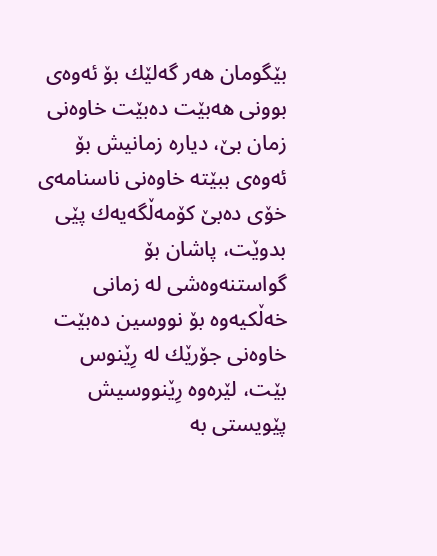بێگومان هه‌ر گه‌لێك بۆ ئه‌وه‌ى بوونى هه‌بێت ده‌بێت خاوه‌نى زمان بێ، دیاره‌ زمانیش بۆ ئه‌وه‌ى ببێته‌ خاوه‌نى ناسنامه‌ى خۆی ده‌بێ كۆمه‌ڵگه‌یه‌ك پێى بدوێت، پاشان بۆ گواستنه‌وه‌شى له‌ زمانى خه‌ڵكیه‌وه‌ بۆ نووسین ده‌بێت خاوه‌نى جۆرێك له‌ رِێنوس بێت، لێره‌وه‌ رِێنووسیش پێویستى به‌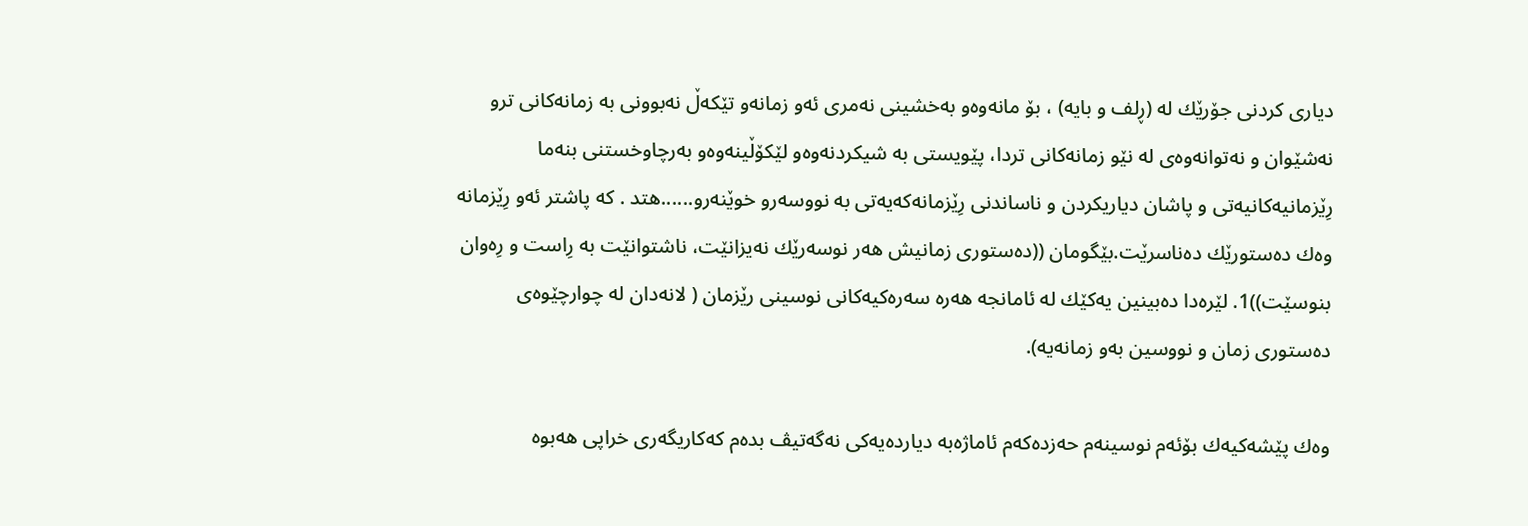دیارى كردنى جۆرێك له‌ (ڕلف و بایه‌) ، بۆ مانه‌وه‌و به‌خشینى نه‌مرى ئه‌و زمانه‌و تێكه‌ڵ نه‌بوونى به‌ زمانه‌كانى ترو نه‌شێوان و نه‌توانه‌وه‌ى له‌ نێو زمانه‌كانى تردا، پێویستى به‌ شیكردنه‌وه‌و لێكۆڵینه‌وه‌و به‌رچاوخستنى بنه‌ما رِێزمانیه‌كانیه‌تى و پاشان دیاریكردن و ناساندنى رِێزمانه‌كه‌یه‌تى به‌ نووسه‌رو خوێنه‌رو......هتد . كه‌ پاشتر ئه‌و رِێزمانه‌ وه‌ك ده‌ستورێك ده‌ناسرێت.بێگومان ((ده‌ستورى زمانیش هه‌ر نوسه‌رێك نه‌یزانێت، ناشتوانێت به‌ رِاست و رِه‌وان بنوسێت))1. لێره‌دا ده‌بینین یه‌كێك له‌ ئامانجه‌ هه‌ره‌ سه‌ره‌كیه‌كانى نوسینى رێزمان ( لانه‌دان له‌ چوارچێوه‌ى ده‌ستورى زمان و نووسین به‌و زمانه‌یه‌).

وه‌ك پێشه‌كیه‌ك بۆئه‌م نوسینه‌م حه‌زده‌كه‌م ئاماژه‌به‌ دیارده‌یه‌كى نه‌گه‌تیڤ بده‌م كه‌كاریگه‌رى خراپى هه‌بوه‌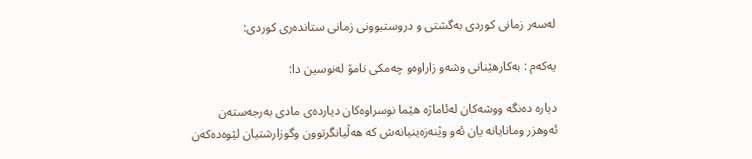له‌سه‌ر زمانى كوردى به‌گشتى و دروستبوونى زمانى ستانده‌رى كوردى:

یه‌كه‌م : به‌كارهێنانى وشه‌و زاراوه‌و چه‌مكى نامۆ له‌نوسین دا:

دیاره‌ ده‌نگه‌ ووشه‌كان له‌ئاماژه‌ هێما نوسراوه‌كان دیارده‌ى مادى به‌رجه‌سته‌ن ئه‌وهزر ومانایانه‌ یان ئه‌و وێنه‌زه‌ینیانه‌ش كه‌ هه‌ڵیانگرتوون وگوزارشتیان لێوه‌ده‌كه‌ن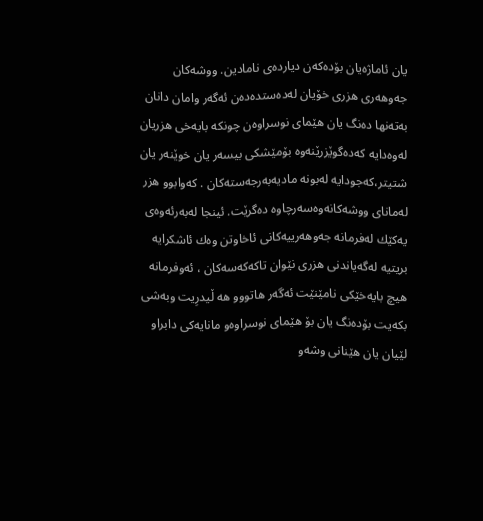یان ئاماژه‌یان بۆده‌كه‌ن دیارده‌ى نامادین. ووشه‌كان جه‌وهه‌رى هزرى خۆیان له‌ده‌ستده‌ده‌ن ئه‌گه‌ر وامان دانان به‌ته‌نها ده‌نگ یان هێماى نوسراوه‌ن چونكه‌ بایه‌خى هزریان له‌وه‌دایه‌ كه‌ده‌گوێزرێنه‌وه‌ بۆمێشكى بیسه‌ر یان خوێنه‌ر یان شتیتر،كه‌جودایه‌ له‌بونه‌ مادیه‌به‌رجه‌سته‌كان . كه‌وابوو هزر له‌ماناى ووشه‌كانه‌وه‌سه‌رچاوه‌ ده‌گرێت. ئینجا له‌به‌رئه‌وه‌ى یه‌كێك له‌فرمانه‌ جه‌وهه‌رییه‌كانى ئاخاوتن وه‌ك ئاشكرایه‌ بریتیه‌ له‌گه‌یاندنى هزرى نێوان تاكه‌كه‌سه‌كان ، ئه‌وفرمانه‌ هیچ بایه‌خێكى نامێنێت ئه‌گه‌ر هاتووو هه‌ ڵیدرِیت وبه‌شى بكه‌یت بۆده‌نگ یان بۆ هێماى نوسراوه‌و مانایه‌كى دابراو لێیان یان هێنانى وشه‌و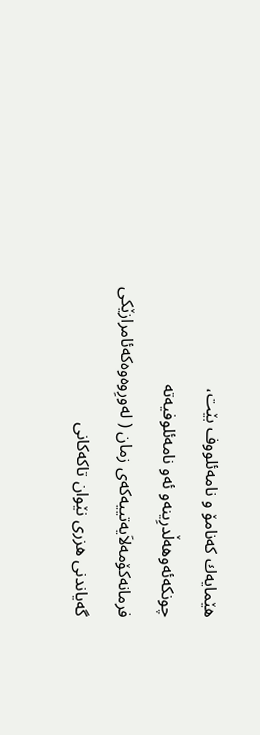هێمایه‌ك كه‌نامۆ و نامه‌ئلووف بێت، چونكه‌ئه‌وهه‌ڵدرِینه‌و ئه‌و نامه‌ئلوفیه‌ته‌ فرمانه‌كۆمه‌لاَیه‌تییه‌كه‌ى زمان ( له‌ورِوه‌وه‌كه‌ئامرازێكى گه‌یاندنى هزرى نێوان تاكه‌كانى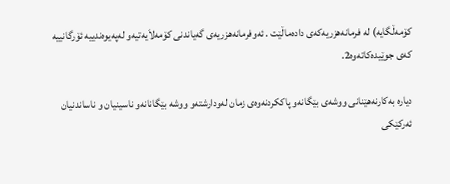كۆمه‌ڵگایه‌) له‌ فرمانه‌هزریه‌كه‌ى داده‌ماڵێت . ئه‌وفرمانه‌هزریه‌ى گه‌یاندنى كۆمه‌لاَیه‌تیه‌و له‌په‌یوه‌ندییه‌ ئۆرگانییه‌ كه‌ى جوێیده‌كاته‌وه‌2.

دیاره‌ به‌كارنه‌هێنانى ووشه‌ى بێگانه‌و پاككردنه‌وه‌ى زمان له‌ودارشته‌و ووشه‌ بێگانانه‌و ناسینیان و ناساندنیان ئه‌ركێكى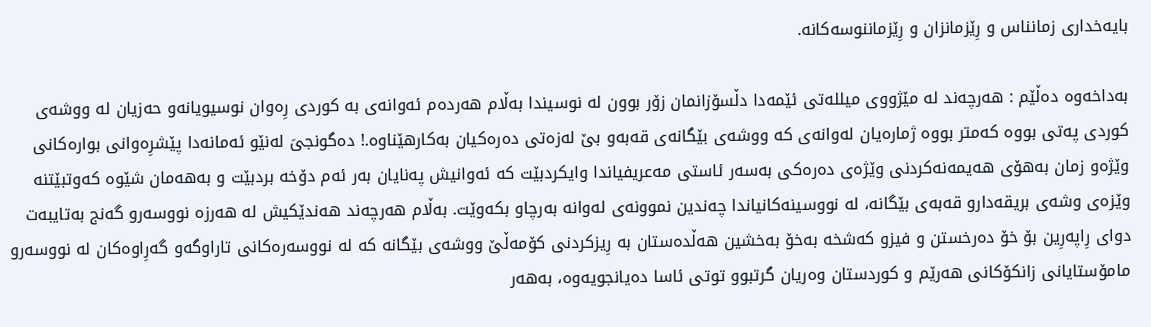بایه‌خدارى زمانناس و رِێزمانزان و رِێزماننوسه‌كانه‌.

به‌داخه‌وه‌ ده‌ڵێم : هه‌رچه‌ند له‌ مێژووى میلله‌تى ئێمه‌دا دڵسۆزانمان زۆر بوون له‌ نوسیندا به‌ڵام هه‌رده‌م ئه‌وانه‌ى به‌ كوردى رِه‌وان نوسیویانه‌و حه‌زیان له‌ ووشه‌ى كوردى په‌تى بووه‌ كه‌متر بووه‌ ژماره‌یان له‌وانه‌ى كه‌ ووشه‌ى بێگانه‌ى قه‌به‌و بێ له‌زه‌تى ده‌ره‌كیان به‌كارهێناوه‌.! ده‌گونجىَ له‌نێو ئه‌مانه‌دا پێشرِه‌وانى بواره‌كانى وێژه‌و زمان به‌هۆى هه‌یمه‌نه‌كردنى وێژه‌ى ده‌ره‌كى به‌سه‌ر ئاستى مه‌عریفیاندا وایكردبێت كه‌ ئه‌وانیش په‌نایان به‌ر ئه‌م دۆخه‌ بردبێت و به‌هه‌مان شێوه‌ كه‌وتبێتنه‌ وێزه‌ى وشه‌ى بریقه‌دارو قه‌به‌ى بێگانه‌، له‌ نووسینه‌كانیاندا چه‌ندین نموونه‌ى له‌وانه‌ به‌رچاو بكه‌وێت. به‌ڵام هه‌رچه‌ند هه‌ندێكیش له‌ هه‌رزه‌ نووسه‌رو گه‌نج به‌تایبه‌ت دواى رِاپه‌رِین بۆ خۆ ده‌رخستن و فیزو كه‌شخه‌ به‌خۆ به‌خشین هه‌ڵده‌ستان به‌ رِیزكردنى كۆمه‌ڵێ ووشه‌ى بێگانه‌ كه‌ له‌ نووسه‌ره‌كانى تاراوگه‌و گه‌رِاوه‌كان له‌ نووسه‌رو مامۆستایانى زانكۆكانى هه‌رێم و كوردستان وه‌ریان گرتبوو توتى ئاسا ده‌یانجویه‌وه‌، به‌هه‌ر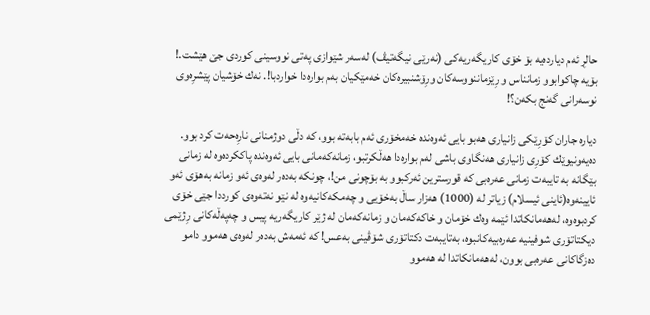حالڕ ئه‌م دیارده‌یه‌ بۆ خۆى كاریگه‌ریه‌كى (نه‌رێى نیگه‌تیڤ) له‌سه‌ر شێوازى په‌تى نووسینى كوردى جێ هێشت.! بۆیه‌ چاكوابوو زمانناس و رِێزماننووسه‌كان ورِۆشنبیره‌كان خه‌مێكیان به‌م بواره‌دا خواردبا!. نه‌ك خۆشیان پێشرِه‌وى نوسه‌رانى گه‌نج بكه‌ن؟!

دیاره‌ جاران كۆرِێكى زانیارى هه‌بو بایى ئه‌وه‌نده‌ خه‌مخۆرى ئه‌م بابه‌ته‌ بوو، كه‌ دڵى دوژمنانى نارِه‌حه‌ت كرد بوو. ده‌یه‌ونیوێك كۆرِى زانیارى هه‌نگاوى باشى له‌م بواره‌دا هه‌ڵكرتبو، زمانه‌كه‌مانى بایى ئه‌وه‌نده‌ پاككرده‌وه‌ له‌ زمانى بێگانه‌ به‌ تایبه‌ت زمانى عه‌ره‌بى كه‌ قورسترین ئه‌ركبوو به‌ بۆچونى من!، چونكه‌ به‌ده‌ر له‌وه‌ى ئه‌و زمانه‌ به‌هۆى ئه‌و ئایینه‌وه‌(ئاینى ئیسلام) زیاتر له‌ (1000) هه‌زار ساڵ به‌خۆیى و چه‌مكه‌كانیه‌وه‌ له‌ نێو نه‌ته‌وه‌ى كورددا جێی خۆی كردبوه‌وه‌، له‌هه‌مانكاتدا ئێمه‌ وه‌ك خۆمان و خاكه‌كه‌مان و زمانه‌كه‌مان له‌ ژێر كاریگه‌ریه‌ پیس و چه‌په‌ڵه‌كانى رِژێمى دیكتاتۆرى شوفینیه‌ عه‌ره‌بیه‌كانبوه‌، به‌تایبه‌ت دكتاتۆرى شۆڤینى به‌عس! كه‌ ئه‌مه‌ش به‌ده‌ر له‌وه‌ى هه‌موو دامو ده‌زگاكانى عه‌ره‌بى بوون، له‌هه‌مانكاتدا له‌ هه‌موو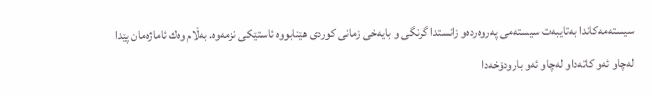سیسته‌مه‌كاندا به‌تایبه‌ت سیسته‌مى په‌روه‌رده‌و زانستدا گرنگى و بایه‌خى زمانى كوردى هێنابووه‌ ئاستێكى نزمه‌وه‌. به‌ڵام وه‌ك ئاماژه‌مان پێدا له‌چاو ئه‌و كاته‌داو له‌چاو ئه‌و بارودۆخه‌دا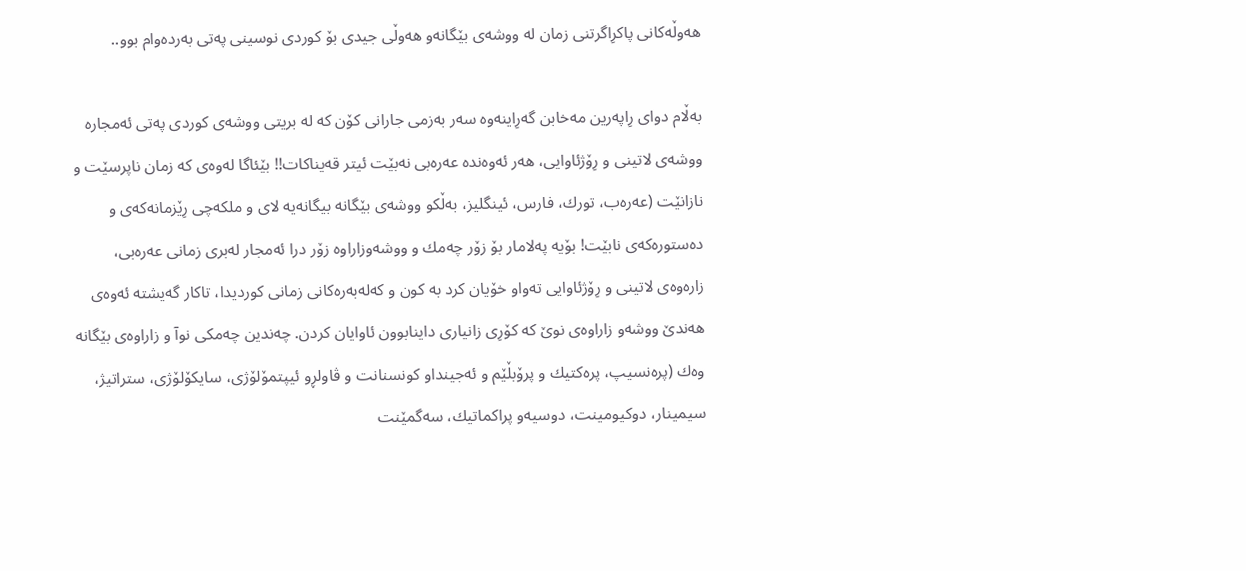هه‌وڵه‌كانى پاكرِاگرتنى زمان له‌ ووشه‌ى بێگانه‌و هه‌وڵى جیدى بۆ كوردى نوسینى په‌تى به‌رده‌وام بوو..

به‌ڵام دواى رِاپه‌رین مه‌خابن گه‌رِاینه‌وه‌ سه‌ر به‌زمى جارانى كۆن كه‌ له‌ بریتى ووشه‌ى كوردى په‌تى ئه‌مجاره‌ ووشه‌ى لاتینى و رِۆژئاوایى، هه‌ر ئه‌وه‌نده‌ عه‌ره‌بى نه‌بێت ئیتر قه‌یناكات!! بێئاگا له‌وه‌ى كه‌ زمان ناپرسێت و نازانێت (عه‌ره‌ب، تورك، فارس، ئینگلیز، به‌ڵكو ووشه‌ى بێگانه‌ بیگانه‌یه‌ لاى و ملكه‌چى رِێزمانه‌كه‌ى و ده‌ستوره‌كه‌ى نابێت! بۆیه‌ په‌لامار بۆ زۆر چه‌مك و ووشه‌وزاراوه‌ زۆر درا ئه‌مجار له‌برى زمانى عه‌ره‌بى، زاره‌وه‌ى لاتینى و رِۆژئاوایى ته‌واو خۆیان كرد به‌ كون و كه‌له‌به‌ره‌كانى زمانى كوردیدا، تاكار گه‌یشته‌ ئه‌وه‌ى هه‌ندێ ووشه‌و زاراوه‌ى نوێ كه‌ كۆرِى زانیارى داینابوون ئاوایان كردن. چه‌ندین چه‌مكى نوآ و زاراوه‌ى بێگانه‌ وه‌ك (پره‌نسیپ، پره‌كتیك و پرۆبڵێم و ئه‌جینداو كونسنانت و ڤاولڕو ئیپتمۆلۆژى، سایكۆلۆژى، ستراتیژ، سیمینار، دوكیومینت، دوسیه‌و پراكماتیك، سه‌گمێنت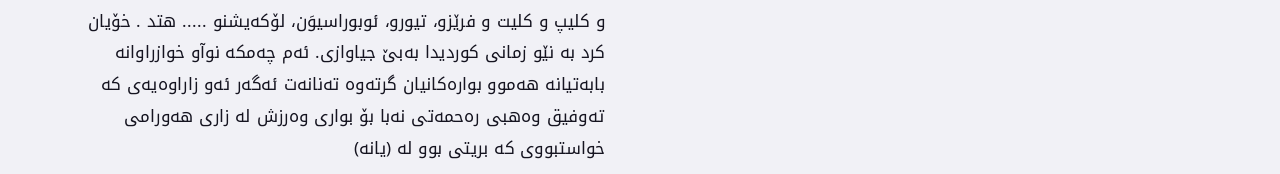و كلیپ و كلیت و فرێزو، تیورو، ئوبوراسیوَن، لۆكه‌یشنو ..... هتد . خۆیان كرد به‌ نێو زمانى كوردیدا به‌بێ جیاوازى. ئه‌م چه‌مكه‌ نوآو خوازراوانه‌ بابه‌تیانه‌ هه‌موو بواره‌كانیان گرته‌وه‌ ته‌نانه‌ت ئه‌گه‌ر ئه‌و زاراوه‌یه‌ى كه‌ ته‌وفیق وه‌هبى ره‌حمه‌تى نه‌با بۆ بوارى وه‌رزش له‌ زارى هه‌ورامى خواستبووى كه‌ بریتى بوو له‌ (یانه‌)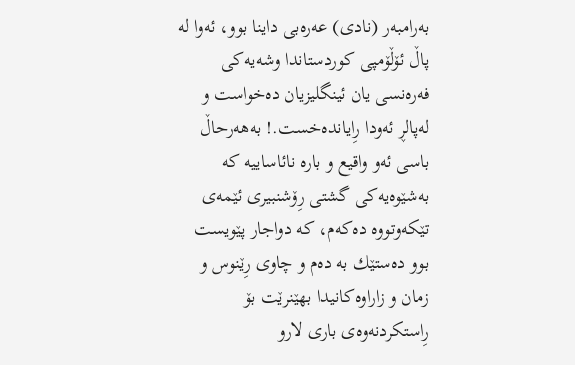به‌رامبه‌ر (نادى) عه‌ره‌بى داینا بوو، ئه‌وا له‌ پاڵ ئۆڵۆمپى كوردستاندا وشه‌یه‌كى فه‌ره‌نسى یان ئینگلیزیان ده‌خواست و له‌پالڕ ئه‌ودا رِایانده‌خست.! به‌هه‌رحاڵ باسى ئه‌و واقیع و باره‌ نائاساییه‌ كه‌ به‌شێوه‌یه‌كى گشتى رِۆشنبیرى ئێمه‌ى تێكه‌وتووه‌ ده‌كه‌م، كه‌ دواجار پێویست بوو ده‌ستێك به‌ ده‌م و چاوى رِێنوس و زمان و زاراوه‌كانیدا بهێنرێت بۆ رِاستكردنه‌وه‌ى بارى لارو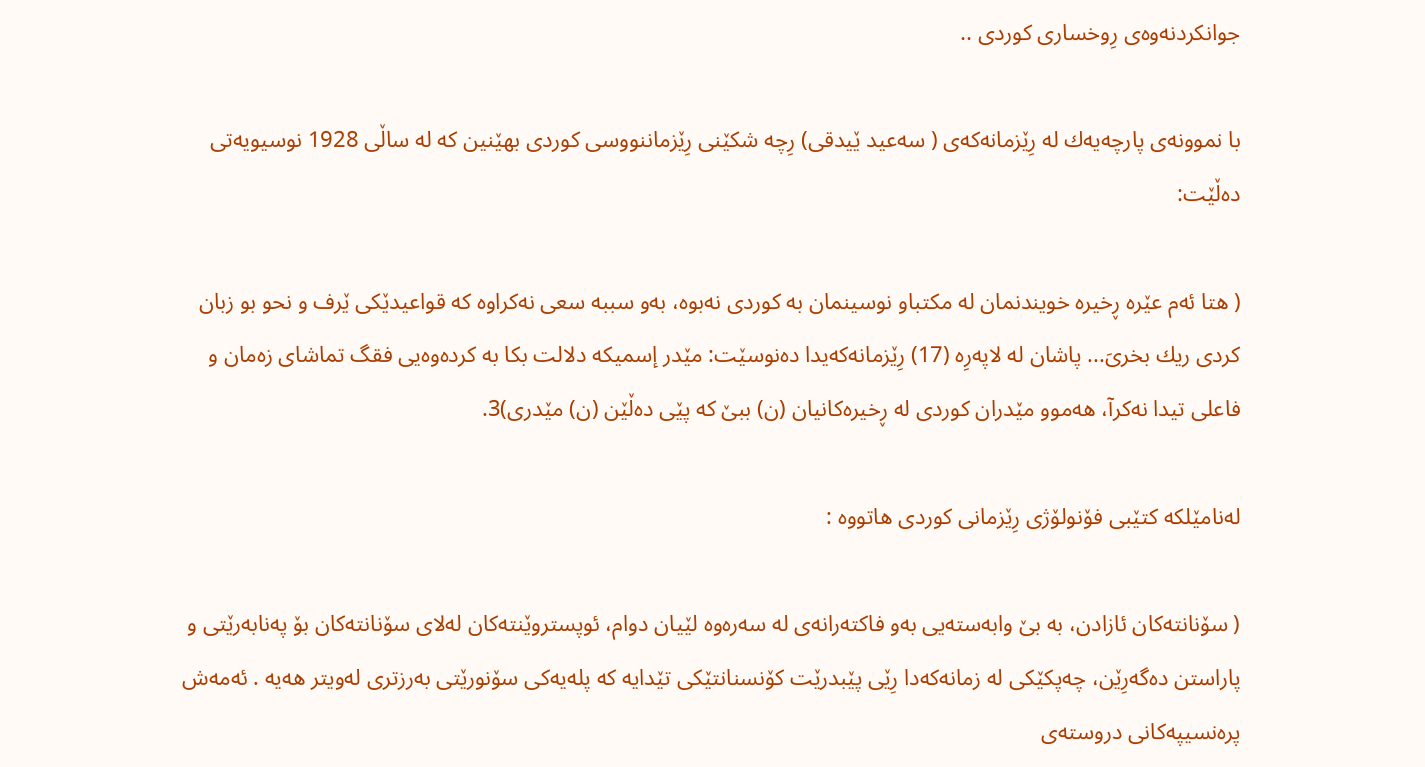جوانكردنه‌وه‌ى رِوخسارى كوردى ..

با نموونه‌ى پارچه‌یه‌ك له‌ رِێزمانه‌كه‌ى ( سه‌عید ێیدقى) رِچه‌ شكێنى رِێزماننووسى كوردى بهێنین كه‌ له‌ ساڵى 1928 نوسیویه‌تى ده‌ڵێت:

( هتا ئه‌م عێره‌ ڕخیره‌ خویندنمان له‌ مكتباو نوسینمان به‌ كوردى نه‌بوه‌، به‌و سببه‌ سعى نه‌كراوه‌ كه‌ قواعیدێكى ێرف و نحو بو زبان كردى ریك بخرىَ... پاشان له‌ لاپه‌رِه‌ (17) رِێزمانه‌كه‌یدا ده‌نوسێت: مێدر إسمیكه‌ دلالت بكا به‌ كرده‌وه‌یى فقگ تماشاى زه‌مان و فاعلى تیدا نه‌كرآ، هه‌موو مێدران كوردى له‌ ڕخیره‌كانیان (ن) ببێ كه‌ پێى ده‌ڵێن (ن) مێدرى)3.

له‌نامێلكه‌ كتێبى فۆنولۆژى رِێزمانى كوردى هاتووه‌ :

( سۆنانته‌كان ئازادن، به‌ بێ وابه‌سته‌یى به‌و فاكته‌رانه‌ى له‌ سه‌ره‌وه‌ لێیان دوام، ئوپستروێنته‌كان له‌لاى سۆنانته‌كان بۆ په‌نابه‌رێتى و پاراستن ده‌گه‌رِێن، چه‌پكێكى له‌ زمانه‌كه‌دا رِێى پێبدرێت كۆنسنانتێكى تێدایه‌ كه‌ پله‌یه‌كى سۆنورێتى به‌رزترى له‌ویتر هه‌یه‌ . ئه‌مه‌ش پره‌نسیپه‌كانى دروسته‌ى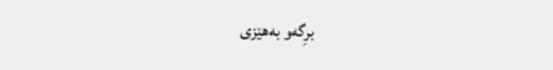برِگه‌و به‌هێزى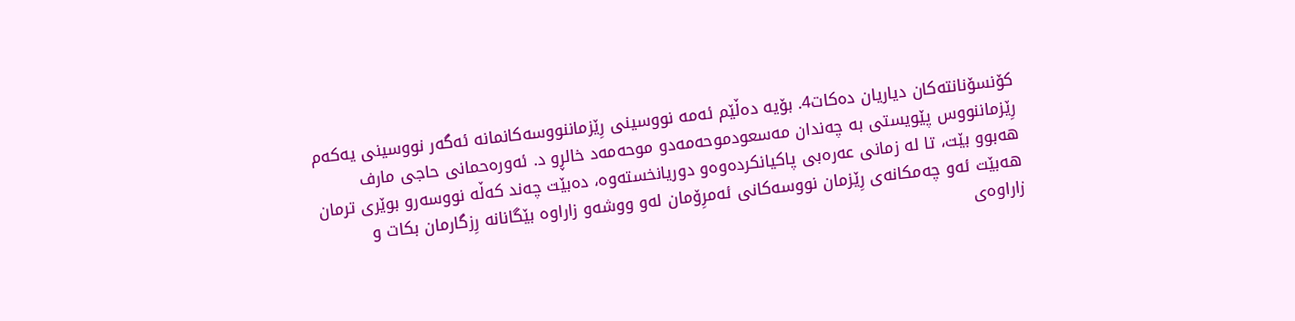كۆنسۆنانته‌كان دیاریان ده‌كات4. بۆیه‌ ده‌ڵێم ئه‌مه‌ نووسینى رِێزماننووسه‌كانمانه‌ ئه‌گه‌ر نووسینى یه‌كه‌م رِێزماننووس پێویستى به‌ چه‌ندان مه‌سعودموحه‌مه‌دو موحه‌مه‌د خالڕو د. ئه‌وره‌حمانى حاجى مارف هه‌بوو بێت، تا له‌ زمانى عه‌ره‌بى پاكیانكرده‌وه‌و دوریانخسته‌وه‌، ده‌بێت چه‌ند كه‌ڵه‌ نووسه‌رو بوێرى ترمان هه‌بێت ئه‌و چه‌مكانه‌ى رِێزمان نووسه‌كانى ئه‌مرِۆمان له‌و ووشه‌و زاراوه‌ بێگانانه‌ رِزگارمان بكات و زاراوه‌ى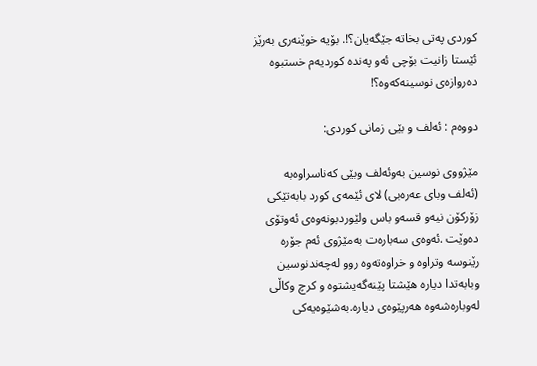كوردى په‌تى بخاته‌ جێگه‌یان؟!. بۆیه‌ خوێنه‌رى به‌رێز ئێستا زانیت بۆچى ئه‌و په‌نده‌ كوردیه‌م خستبوه‌ ده‌روازه‌ى نوسینه‌كه‌وه‌؟!

دووه‌م : ئه‌لف و بێى زمانى كوردى:

مێژووى نوسین به‌وئه‌لف وبێى كه‌ناسراوه‌به‌ (ئه‌لف وباى عه‌ره‌بى) لاى ئێمه‌ى كورد بابه‌تێكى زۆركۆن نیه‌و قسه‌و باس ولێوردبونه‌وه‌ى ئه‌وتۆى ده‌وێت .ئه‌وه‌ى سه‌باره‌ت به‌مێژوى ئه‌م جۆره‌ رێنوسه‌ وتراوه‌ و خراوه‌ته‌وه‌ روو له‌چه‌ندنوسین وبابه‌تدا دیاره‌ هێشتا پێنه‌گه‌یشتوه‌ و كرچ وكاڵى له‌وباره‌شه‌وه‌ هه‌رپێوه‌ى دیاره‌.به‌شێوه‌یه‌كى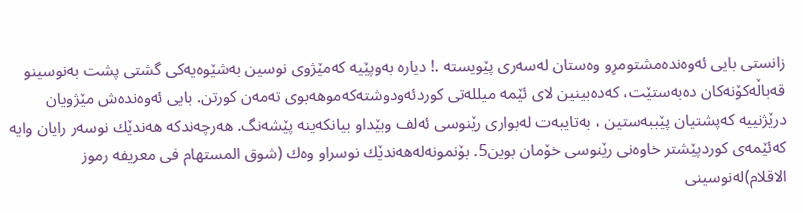زانستى بایى ئه‌وه‌نده‌مشتومرِو وه‌ستان له‌سه‌رى پێویسته‌ .! دیاره‌ به‌وپێیه‌ كه‌مێژوى نوسین به‌شێوه‌یه‌كى گشتى پشت به‌نوسینو قه‌باڵه‌كۆنه‌كان ده‌به‌ستێت، كه‌ده‌بینین لاى ئێمه‌ میلله‌تى كوردئه‌ودوشته‌كه‌موهه‌بوى ته‌مه‌ن كورتن. بایى ئه‌وه‌نده‌ش مێژویان درێژنییه‌ كه‌پشتیان پێببه‌ستین ، به‌تایبه‌ت له‌بوارى رێنوسى ئه‌لف وبێداو بیانكه‌ینه‌ پێشه‌نگ. هه‌رچه‌ندكه‌ هه‌ندێك نوسه‌ر رایان وایه‌ كه‌ئێمه‌ى كوردپێشتر خاوه‌نى رێنوسى خۆمان بوین5. بۆنمونه‌له‌هه‌ندێك نوسراو وه‌ك (شوق المستهام فى معریفه‌ رموز الاقلام)له‌نوسینى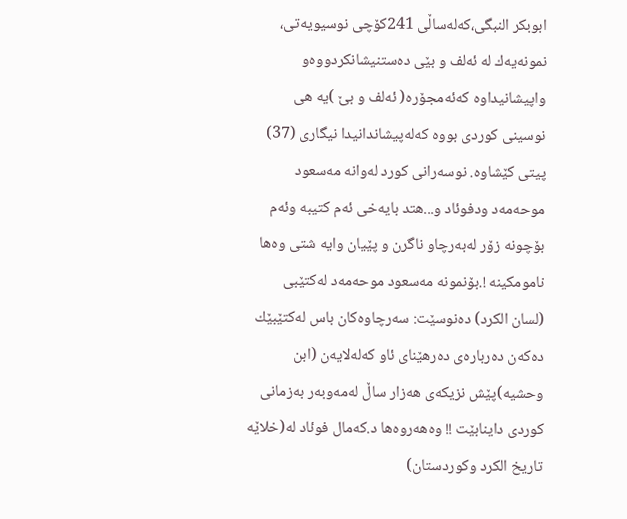ابوبكر النبگى،كه‌له‌ساڵى 241كۆچى نوسیویه‌تى، نمونه‌یه‌ك له‌ ئه‌لف و بێى ده‌ستنیشانكردووه‌و واپیشانیداوه‌ كه‌ئه‌مجۆره‌( ئه‌لف و بێ )یه‌ هى نوسینى كوردى بووه‌ كه‌له‌پیشاندانیدا نیگارى (37) پیتى كێشاوه‌. نوسه‌رانى كورد له‌وانه‌ مه‌سعود موحه‌مه‌د ودفوئاد و...هتد بایه‌خى ئه‌م كتیبه‌ وئه‌م بۆچونه‌ زۆر له‌به‌رچاو ناگرن و پێیان وایه‌ شتى وه‌ها نامومكینه‌ !.بۆنمونه‌ مه‌سعود موحه‌مه‌د له‌كتێبى (لسان الكرد) ده‌نوسێت: سه‌رچاوه‌كان باس له‌كتێبێك ده‌كه‌ن ده‌رباره‌ى ده‌رهێناى ئاو كه‌له‌لایه‌ن (ابن وحشیه‌)پێش نزیكه‌ى هه‌زار ساڵ له‌مه‌وبه‌ر به‌زمانى كوردى داینابێت !! وه‌هه‌روه‌ها د.كه‌مال فوئاد له‌(خلاێه‌ تاریخ الكرد وكوردستان)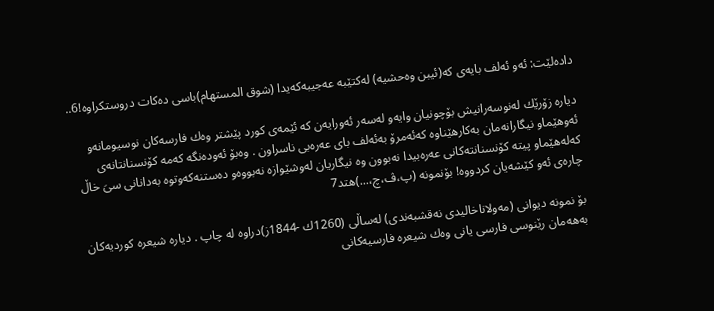داده‌لێت: ئه‌و ئه‌لف بایه‌ى كه‌(ئیبن وه‌حشیه‌) له‌كتێبه‌ عه‌جیبه‌كه‌یدا (شوق المستهام)باسى ده‌كات دروستكراوه‌!6..

دیاره‌ زۆرێك له‌نوسه‌رانیش بۆچونیان وایه‌و له‌سه‌ر ئه‌ورایه‌ن كه‌ ئێمه‌ى كورد پێشتر وه‌ك فارسه‌كان نوسیومانه‌و ئه‌وهێماو نیگارانه‌مان به‌كارهێناوه‌ كه‌ئه‌مرۆ به‌ئه‌لف باى عه‌ره‌بى ناسراون . وه‌بۆ ئه‌وده‌نگه‌ كه‌مه‌ كۆنسنانتانه‌ى كه‌له‌هێماو پیته‌ كۆنسنانته‌كانى عه‌ره‌بیدا نه‌بوون وه‌ نیگاریان له‌وشێوازه‌ نه‌بووه‌و ده‌ستنه‌كه‌وتوه‌ به‌دانانى سىَ خاڵ چاره‌ى ئه‌و كێشه‌یان كردووه‌! بۆنمونه‌ (پ،ڤ،چ،...)هتد7

بۆ نمونه‌ دیوانى (مه‌ولاناخالیدى نه‌قشبه‌ندى) له‌ساڵى (1260ك -1844ز)دراوه‌ له‌ چاپ . دیاره‌ شیعره‌ كوردیه‌كان به‌هه‌مان رێنوسى فارسى یانى وه‌ك شیعره‌ فارسیه‌كانى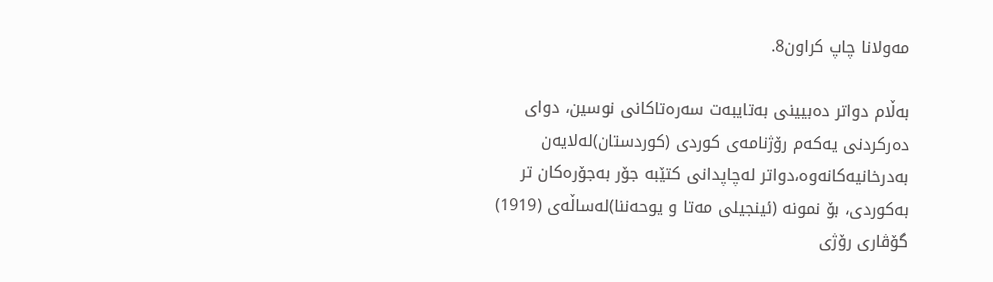مه‌ولانا چاپ كراون8.

به‌ڵام دواتر ده‌بیینى به‌تایبه‌ت سه‌ره‌تاكانى نوسین، دواى ده‌ركردنى یه‌كه‌م رۆژنامه‌ى كوردى (كوردستان)له‌لایه‌ن به‌درخانیه‌كانه‌وه‌،دواتر له‌چاپدانى كتێبه‌ جۆر به‌جۆره‌كان تر به‌كوردى، بۆ نمونه‌ (ئینجیلى مه‌تا و یوحه‌ننا)له‌ساڵه‌ى (1919) گۆڤارى رۆژى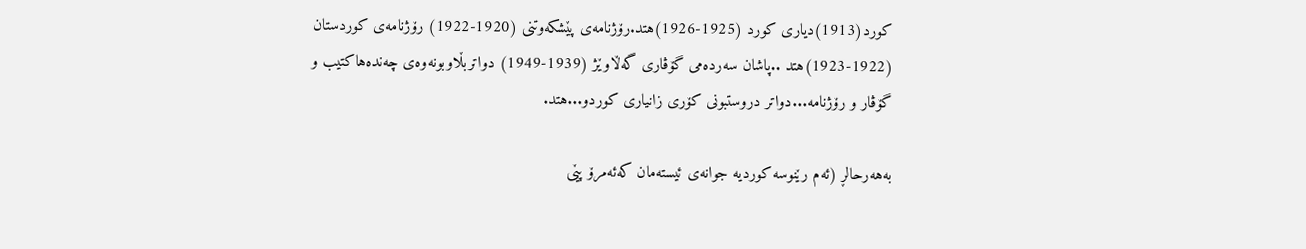كورد(1913)دیارى كورد (1925-1926)هتد.رۆژنامه‌ى پێشكه‌وتنى (1920-1922) رۆژنامه‌ى كوردستان (1922-1923)هتد ..پاشان سه‌رده‌مى گۆڤارى گه‌ڵاوێژ (1939-1949) دواتربڵاوبونه‌وه‌ى چه‌نده‌هاكتیب و گۆڤار و رۆژنامه‌...دواتر دروستبونى كۆرى زانیارى كوردو...هتد.

به‌هه‌رحالڕ (ئه‌م رێنوسه‌ كوردیه‌ جوانه‌ى ئیسته‌مان كه‌ئه‌مرۆ پێى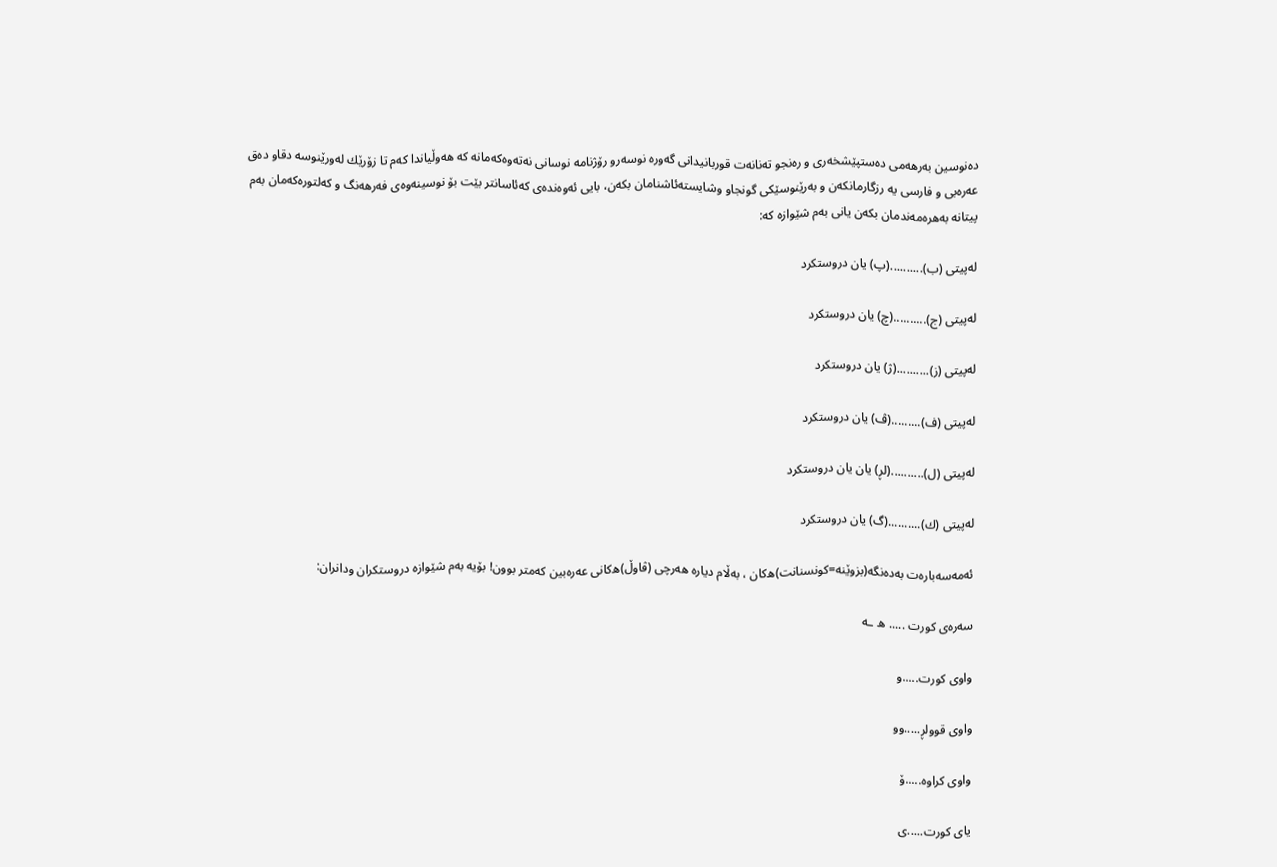ده‌نوسین به‌رهه‌مى ده‌ستپێشخه‌رى و ره‌نجو ته‌نانه‌ت قوربانیدانى گه‌وره‌ نوسه‌رو رۆژنامه‌ نوسانى نه‌ته‌وه‌كه‌مانه‌ كه‌ هه‌وڵیاندا كه‌م تا زۆرێك له‌ورێنوسه‌ دقاو ده‌ق عه‌ره‌بى و فارسى یه‌ رزگارمانكه‌ن و به‌رێنوسێكى گونجاو وشایسته‌ئاشنامان بكه‌ن، بایى ئه‌وه‌نده‌ى كه‌ئاسانتر بێت بۆ نوسینه‌وه‌ى فه‌رهه‌نگ و كه‌لتوره‌كه‌مان به‌م پیتانه‌ به‌هره‌مه‌ندمان بكه‌ن یانى به‌م شێوازه‌ كه‌:

له‌پیتى (ب)..........(پ) یان دروستكرد

له‌پیتى (ج)..........(چ) یان دروستكرد

له‌پیتى (ز)..........(ژ) یان دروستكرد

له‌پیتى (ف).........(ڤ) یان دروستكرد

له‌پیتى (ل)..........(لڕ) یان یان دروستكرد

له‌پیتى (ك)..........(گ) یان دروستكرد

ئه‌مه‌سه‌باره‌ت به‌ده‌نگه‌(بزوێنه‌=كونسنانت)ه‌كان ، به‌ڵام دیاره‌ هه‌رچى (ڤاوڵ)ه‌كانى عه‌ره‌بین كه‌متر بوون! بۆیه‌ به‌م شێوازه‌ دروستكران ودانران:

سه‌ره‌ى كورت ..... ه‌ ـه‌

واوى كورت.....و

واوى قوولڕ.....وو

واوى كراوه‌.....ۆ

یاى كورت.....ى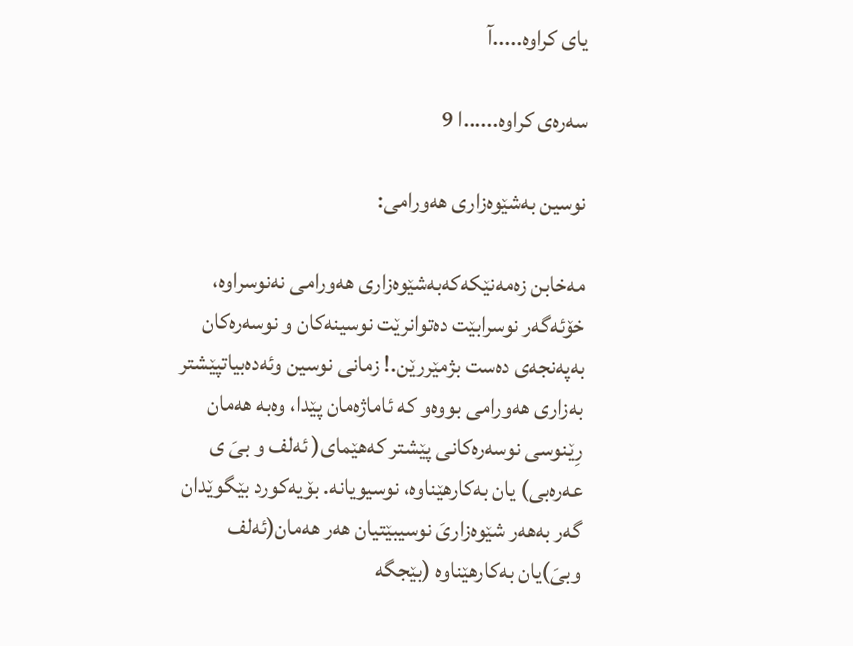یاى كراوه‌.....آ

سه‌ره‌ى كراوه‌......ا 9

نوسین به‌شێوه‌زارى هه‌ورامى:

مه‌خابن زه‌مه‌نێكه‌كه‌به‌شێوه‌زارى هه‌ورامى نه‌نوسراوه‌، خۆئه‌گه‌ر نوسرابێت ده‌توانرێت نوسینه‌كان و نوسه‌ره‌كان به‌په‌نجه‌ى ده‌ست بژمێررێن.! زمانى نوسین وئه‌ده‌بیاتپێشتر به‌زارى هه‌ورامى بووه‌و كه‌ ئاماژه‌مان پێدا، وه‌به‌ هه‌مان رِێنوسى نوسه‌ره‌كانى پێشتر كه‌هێماى( ئه‌لف و بىَ ى عه‌ره‌بى) یان به‌كارهێناوه‌، نوسیویانه‌. بۆیه‌كورد بێگوێدان گه‌ر به‌هه‌ر شێوه‌زارىَ نوسیبێتیان هه‌ر هه‌مان(ئه‌لف وبىَ)یان به‌كارهێناوه‌ (بێجگه‌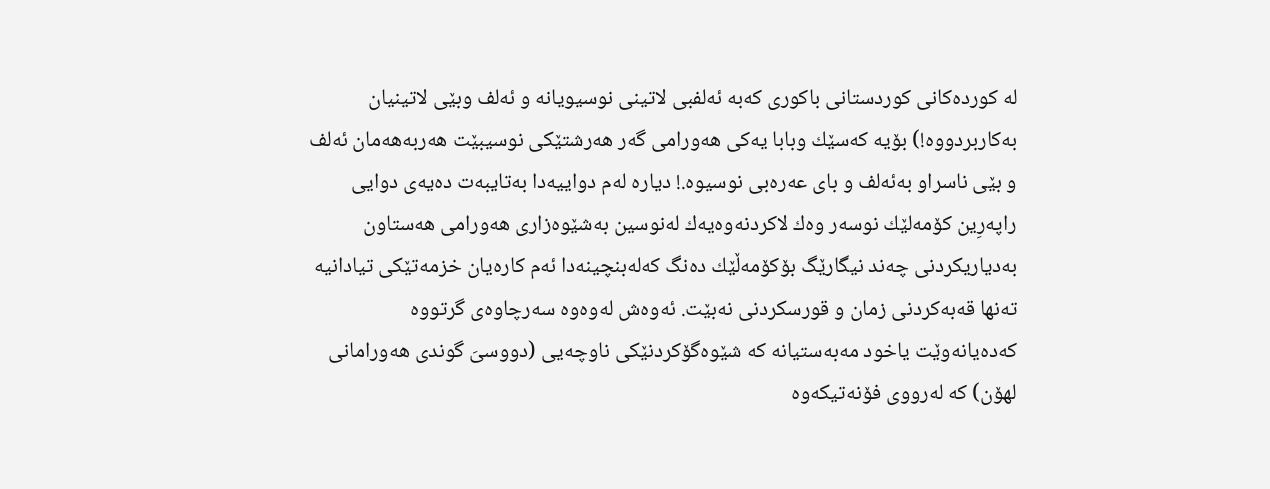له‌ كورده‌كانى كوردستانى باكورى كه‌به‌ ئه‌لفبى لاتینى نوسیویانه‌ و ئه‌لف وبێى لاتینیان به‌كاربردووه‌!) بۆیه‌ كه‌سێك وبابا یه‌كى هه‌ورامى گه‌ر هه‌رشتێكى نوسیبێت هه‌ربه‌هه‌مان ئه‌لف و بێى ناسراو به‌ئه‌لف و باى عه‌ره‌بى نوسیوه‌.! دیاره‌ له‌م دواییه‌دا به‌تایبه‌ت ده‌یه‌ى دوایى راپه‌رِین كۆمه‌لێك نوسه‌ر وه‌ك لاكردنه‌وه‌یه‌ك له‌نوسین به‌شێوه‌زارى هه‌ورامى هه‌ستاون به‌دیاریكردنى چه‌ند نیگارێگ بۆكۆمه‌ڵێك ده‌نگ كه‌له‌بنچینه‌دا ئه‌م كاره‌یان خزمه‌تێكى تیادانیه‌ ته‌نها قه‌به‌كردنى زمان و قورسكردنى نه‌بێت. ئه‌وه‌ش له‌وه‌وه‌ سه‌رچاوه‌ى گرتووه‌ كه‌ده‌یانه‌وێت یاخود مه‌به‌ستیانه‌ كه‌ شێوه‌گۆكردنێكى ناوچه‌یى (دووسىَ گوندى هه‌ورامانى لهۆن) كه‌ له‌رووى فۆنه‌تیكه‌وه‌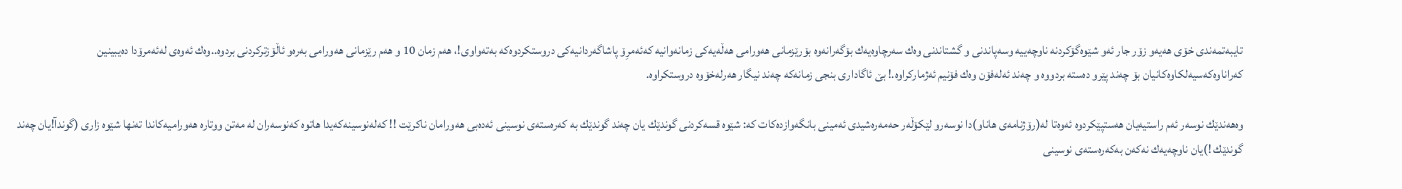تایبه‌تمه‌ندى خۆى هه‌یه‌و زۆر جار ئه‌و شێوه‌گۆكردنه‌ ناوچه‌ییه‌ وسه‌پاندنى و گشتاندنى وه‌ك سه‌رچاوه‌یه‌ك بۆگه‌رانه‌وه‌ بۆرێزمانى هه‌ورامى هه‌ڵه‌یه‌كى زمانه‌وانیه‌ كه‌ئه‌مرِۆ پاشاگه‌ردانیه‌كى دروستكردوه‌كه‌ به‌ته‌واوى!، هه‌م زمان 10 و هه‌م رێزمانى هه‌ورامى به‌ره‌و ئاڵۆزتركردنى بردوه‌..وه‌ك ئه‌وه‌ى له‌ئه‌مرۆدا ده‌یبینین كه‌راناوه‌كه‌سیه‌لكاوه‌كانیان بۆ چه‌ند پێرو ده‌سته‌ بردووه‌ و چه‌ند ئه‌له‌فۆن وه‌ك فۆنیم ئه‌ژماركراوه‌.! بێ ئاگادارى بنجى زمانه‌كه‌ چه‌ند نیگار هه‌رله‌خۆوه‌ دروستكراوه‌.

وه‌هه‌ندێك نوسه‌ر ئه‌م راستیه‌یان هه‌ستپێكردوه‌ ئه‌وه‌تا له‌(رۆژنامه‌ى هاناو)دا نوسه‌رو لێكۆڵه‌ر حه‌مه‌ره‌شیدى ئه‌مینى بانگه‌وازده‌كات كه‌: شێوه‌ قسه‌كردنى گوندێك یان چه‌ند گوندێك به‌ كه‌ره‌سته‌ى نوسینى ئه‌ده‌بى هه‌ورامان ناكرێت !! كه‌له‌نوسینه‌كه‌یدا هاتوه‌ كه‌نوسه‌ران له‌ مه‌تن ووتاره‌ هه‌ورامیه‌كاندا ته‌نها شێوه‌ زارى (گوندآ!یان چه‌ند گوندێك !)یان ناوچه‌یه‌ك نه‌كه‌ن به‌كه‌ره‌سته‌ى نوسینى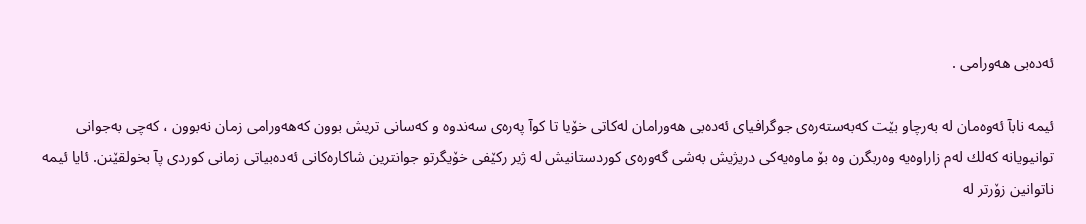ئه‌ده‌بى هه‌ورامى .

ئیمه‌ نابآ ئه‌وه‌مان له‌ به‌رچاو بێت كه‌به‌سته‌ره‌ى جوگرافیاى ئه‌ده‌بى هه‌ورامان له‌كاتى خۆیا تا كوآ په‌ره‌ى سه‌ندوه‌ و كه‌سانى تریش بوون كه‌هه‌ورامى زمان نه‌بوون ، كه‌چى به‌جوانى توانیویانه‌ كه‌لك له‌م زاراوه‌یه‌ وه‌ربگرن وه‌ بۆ ماوه‌یه‌كى دریژیش به‌شى گه‌وره‌ى كوردستانیش له‌ ژیر ركێفى خۆیگرتو جوانترین شاكاره‌كانى ئه‌ده‌بیاتى زمانى كوردى پآ بخولقێنن. ئایا ئیمه‌ ناتوانین زۆرتر له‌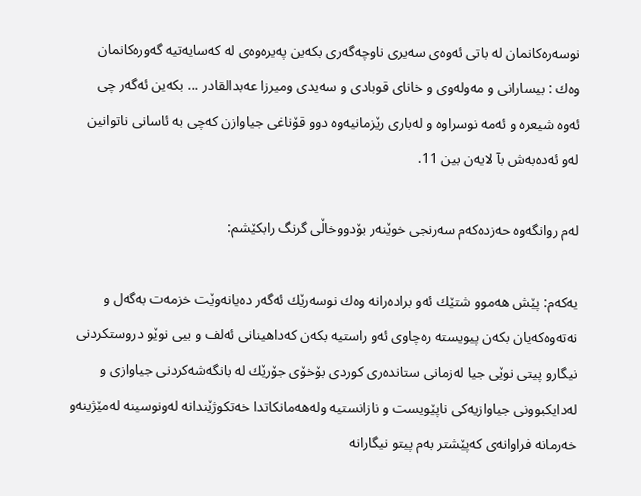نوسه‌ره‌كانمان له‌ باتى ئه‌وه‌ى سه‌یرى ناوچه‌گه‌رى بكه‌ین په‌یره‌وه‌ى له‌ كه‌سایه‌تیه‌ گه‌وره‌كانمان وه‌ك : بیسارانى و مه‌وله‌وى و خاناى قوبادى و سه‌یدى ومیرزا عه‌بدالقادر ... بكه‌ین ئه‌گه‌ر چى ئه‌وه‌ شیعره‌ و ئه‌مه‌ نوسراوه‌ و له‌بارى رێزمانیه‌وه‌ دوو قۆناغى جیاوازن كه‌چى به‌ ئاسانى ناتوانین له‌و ئه‌ده‌به‌ش بآ لایه‌ن بین 11.

له‌م روانگه‌وه‌ حه‌زده‌كه‌م سه‌رنجى خوێنه‌ر بۆدووخاڵى گرنگ رابكێشم:

یه‌كه‌م: پێش هه‌موو شتێك ئه‌و براده‌رانه‌ وه‌ك نوسه‌رێك ئه‌گه‌ر ده‌یانه‌وێت خزمه‌ت به‌گه‌ل و نه‌ته‌وه‌كه‌یان بكه‌ن پیویسته‌ ره‌چاوى ئه‌و راستیه‌ بكه‌ن كه‌داهینانى ئه‌لف و بیى نوێو دروستكردنى نیگارو پیتى نوێى جیا له‌زمانى ستانده‌رى كوردى بۆخۆى جۆرێك له‌ بانگه‌شه‌كردنى جیاوازى و له‌دایكبوونى جیاوازیه‌كى ناپێویست و نازانستیه‌ وله‌هه‌مانكاتدا خه‌تكوژێندانه‌ له‌ونوسینه‌ له‌مێژینه‌و خه‌رمانه‌ فراوانه‌ى كه‌پێشتر به‌م پیتو نیگارانه‌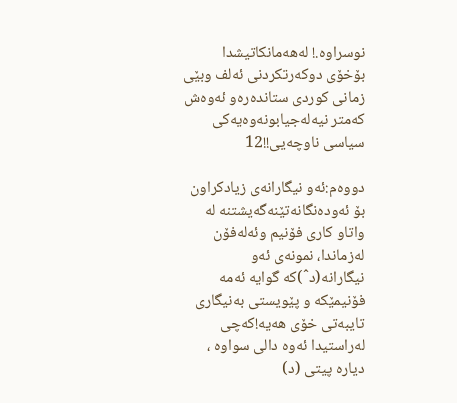نوسراوه‌.! له‌هه‌مانكاتیشدا بۆخۆى دوكه‌رتكردنى ئه‌لف وبێى زمانى كوردی ستانده‌ره‌و ئه‌وه‌ش كه‌متر نیه‌له‌جیابونه‌وه‌یه‌كى سیاسى ناوچه‌یی!!12

دووه‌م:ئه‌و نیگارانه‌ى زیادكراون بۆ ئه‌وده‌نگانه‌تێنه‌گه‌یشتنه‌ له‌ واتاو كارى فۆنیم وئه‌له‌فۆن له‌زماندا، نمونه‌ى ئه‌و نیگارانه‌(دˆ)كه‌ گوایه‌ ئه‌مه‌ فۆنیمێكه‌ و پێویستى به‌نیگارى تایبه‌تى خۆى هه‌یه‌!كه‌چى له‌راستیدا ئه‌وه‌ دالى سواوه‌ ، دیاره‌ پیتى (د)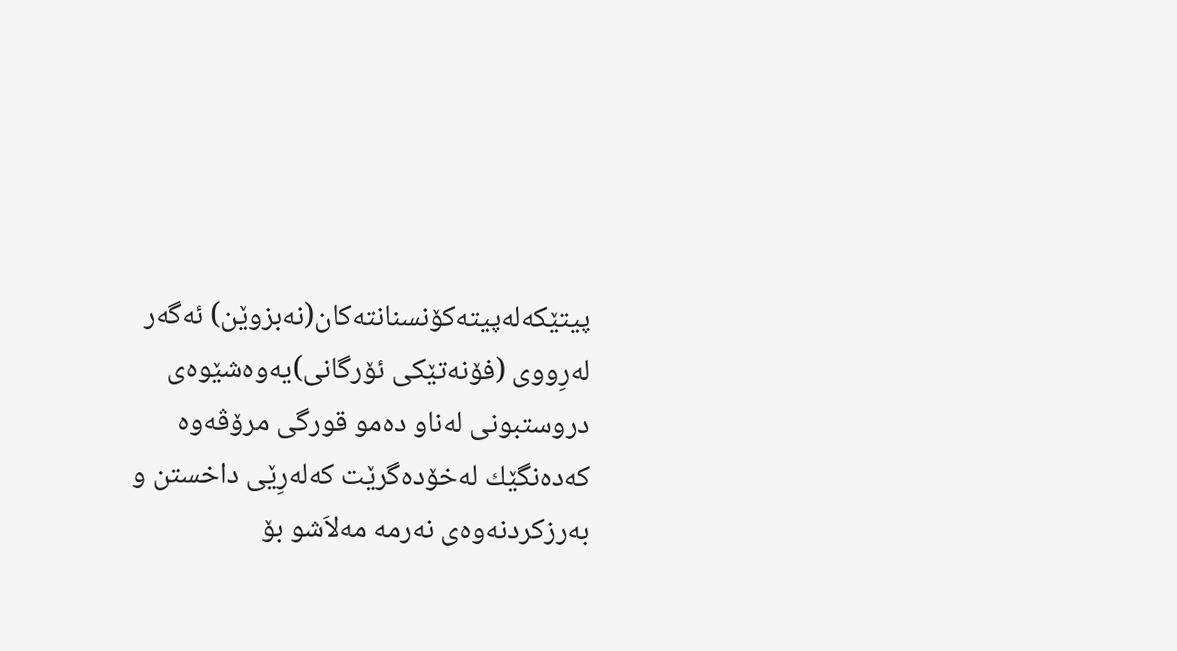پیتێكه‌له‌پیته‌كۆنسنانته‌كان(نه‌بزوێن) ئه‌گه‌ر له‌رِووى (فۆنه‌تێكى ئۆرگانى)یه‌وه‌شێوه‌ى دروستبونى له‌ناو ده‌مو قورگى مرۆڤه‌وه‌ كه‌ده‌نگێك له‌خۆده‌گرێت كه‌له‌رِێى داخستن و به‌رزكردنه‌وه‌ى نه‌رمه‌ مه‌لاَشو بۆ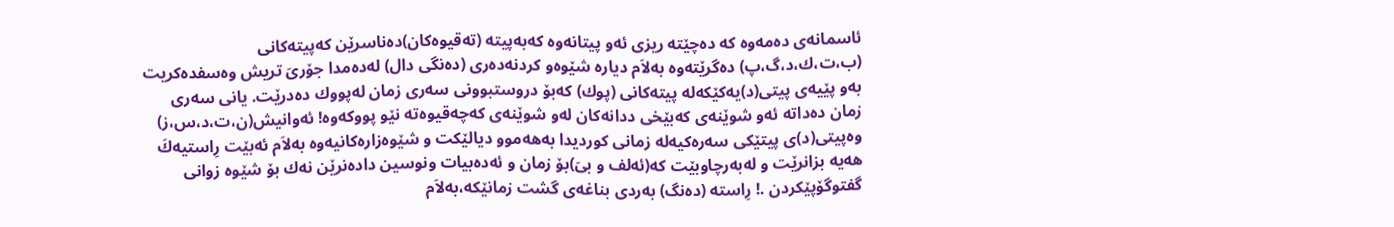ئاسمانه‌ى ده‌مه‌وه‌ كه‌ ده‌چێته‌ ریزى ئه‌و پیتانه‌وه‌ كه‌به‌پیته‌ (ته‌قیوه‌كان)ده‌ناسرێن كه‌پیته‌كانى (ب،ت،ك،د،گ،پ) ده‌گرێته‌وه‌ به‌لاَم دیاره‌ شێوه‌و كردنه‌ده‌رى (ده‌نگى دال) له‌ده‌مدا جۆرىَ تریش وه‌سفده‌كریت به‌و پێیه‌ى پیتى(د)یه‌كێكه‌له‌ پیته‌كانى (پوك) كه‌بۆ دروستبوونى سه‌رى زمان له‌پووك ده‌درێت. یانى سه‌رى زمان ده‌داته‌ ئه‌و شوێنه‌ى كه‌بێخى ددانه‌كان له‌و شوێنه‌ى كه‌چه‌قیوه‌ته‌ نێو پووكه‌وه‌! ئه‌وانیش(ن،ت،د،س،ز) وه‌پیتى(د)ى پیتێكى سه‌ره‌كیه‌له‌ زمانى كوردیدا به‌هه‌موو دیالێكت و شێوه‌زاره‌كانیه‌وه‌ به‌لاَم ئه‌بێت رِاستیه‌كَ هه‌یه‌ بزانرێت و له‌به‌رچاوبێت كه‌(ئه‌لف و بىَ)بۆ زمان و ئه‌ده‌بیات ونوسین داده‌نرێن نه‌ك بۆ شێوه‌ زوانى گفتوگۆپێكردن .! رِاسته‌ (ده‌نگ) به‌ردى بناغه‌ى گشت زمانێكه‌،به‌لاَم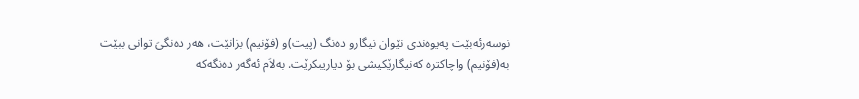نوسه‌رئه‌بێت په‌یوه‌ندى نێوان نیگارو ده‌نگ (پیت)و (فۆنیم) بزانێت، هه‌ر ده‌نگىَ توانى ببێت به‌(فۆنیم) واچاكتره‌ كه‌نیگارێكیشى بۆ دیاریبكرێت. به‌لاَم ئه‌گه‌ر ده‌نگه‌كه‌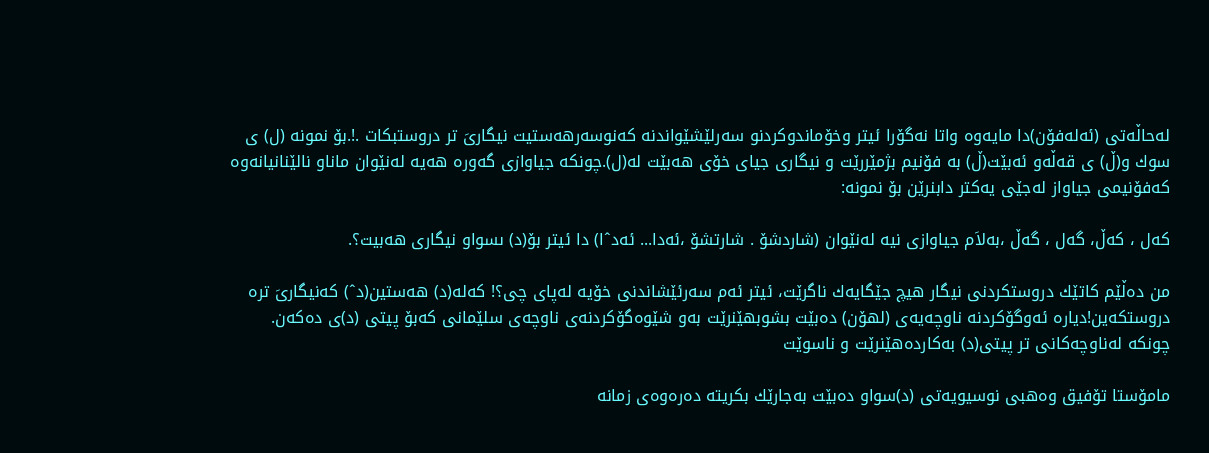له‌حاڵه‌تى (ئه‌له‌فۆن)دا مایه‌وه‌ واتا نه‌گۆرا ئیتر وخۆماندوكردنو سه‌رلێشێواندنه‌ كه‌نوسه‌رهه‌ستیت نیگارىَ تر دروستبكات .!.بۆ نمونه‌ (ل) ى سوك و(ڵ) ى قه‌ڵه‌و ئه‌بێت(ڵ) به‌ فۆنیم بژمێررێت و نیگارى جیاى خۆى هه‌بێت له‌(ل).چونكه‌ جیاوازى گه‌وره‌ هه‌یه‌ له‌نێوان ماناو نالێنانیانه‌وه‌ كه‌فۆنیمى جیاواز له‌جێى یه‌كتر دابنرێن بۆ نمونه‌:

كه‌ل ، كه‌ڵ، گه‌ل ، گه‌ڵ ،به‌لاَم جیاوازى نیه‌ له‌نێوان (شاردشۆ . شارتشۆ ،ئه‌دا... ئه‌دˆا) دا ئیتر بۆ(د) ىسواو نیگارى هه‌بیت؟.

من ده‌ڵێم كاتێك دروستكردنى نیگار هیچ جێگایه‌ك ناگرێت، ئیتر ئه‌م سه‌رئێشاندنى خۆیه‌ له‌پاى چى؟! كه‌له‌(د) هه‌ستین(دˆ) كه‌نیگارىَ تره‌ دروستكه‌ین!دیاره‌ ئه‌وگۆكردنه‌ ناوچه‌یه‌ى (لهۆن) ده‌بێت بشوبهێنرێت به‌و شێوه‌گۆكردنه‌ى ناوچه‌ى سلێمانى كه‌بۆ پیتى (د)ى ده‌كه‌ن. چونكه‌ له‌ناوچه‌كانى تر پیتى(د) به‌كارده‌هێنرێت و ناسوێت

مامۆستا تۆفیق وه‌هبى نوسیویه‌تى (د)سواو ده‌بێت به‌جارێك بكریته‌ ده‌ره‌وه‌ى زمانه‌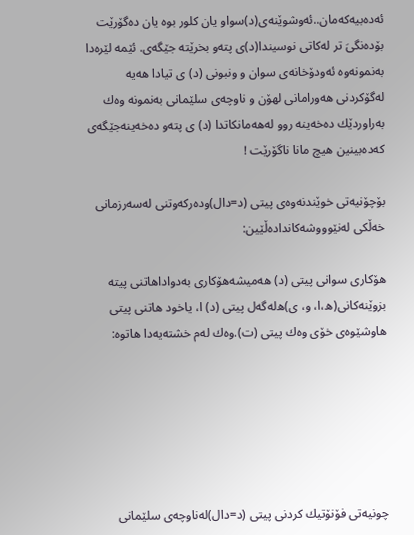ئه‌ده‌بیه‌كه‌مان..ئه‌وشوێنه‌ى(د)سواو یان كلور بوه‌ یان ده‌گۆرێت بۆده‌نگىَ تر له‌كاتى نوسیندا(د)ى پته‌و بخرێته‌ جێگه‌ى. ئێمه‌ لێره‌دا به‌نمونه‌وه‌ ئه‌ودۆخانه‌ى سوان و ونبونى (د) ى تیادا هه‌یه‌ له‌گۆكردنى هه‌ورامانى لهۆن و ناوچه‌ى سلێمانى به‌نمونه‌ وه‌ك به‌راوردێك ده‌خه‌ینه‌ روو له‌هه‌مانكاتدا (د) ى پته‌و ده‌خه‌ینه‌جێگه‌ى كه‌ده‌بینین هیچ مانا ناگۆرێت !

بۆچۆنیه‌تى خوێندنه‌وه‌ى پیتى (د=دال)وده‌ركه‌وتنى له‌سه‌رزمانى خه‌ڵكى له‌نێوووشه‌كانداده‌ڵێین:

هۆكارى سوانى پیتى (د) هه‌میشه‌هۆكارى به‌دواداهاتنى پیته‌ بزوێنه‌كانى(ه‌،ا، و، ى)ه‌له‌گه‌ل پیتى (د) ا، یاخود هاتنى پیتى هاوشێوه‌ى خۆى وه‌ك پیتى (ت).وه‌ك له‌م خشته‌یه‌دا هاتوه‌:






چونیه‌تى فۆنۆتیك كردنى پیتى (د=دال)له‌ناوچه‌ى سلێمانى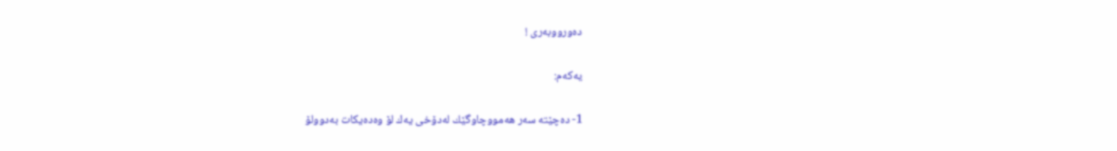ده‌ورووبه‌رى !

یه‌كه‌م:

1- ده‌چێته‌ سه‌ر هه‌مووچاوگێك له‌دۆخى یه‌ك لۆ وه‌ده‌یكات به‌دوولۆ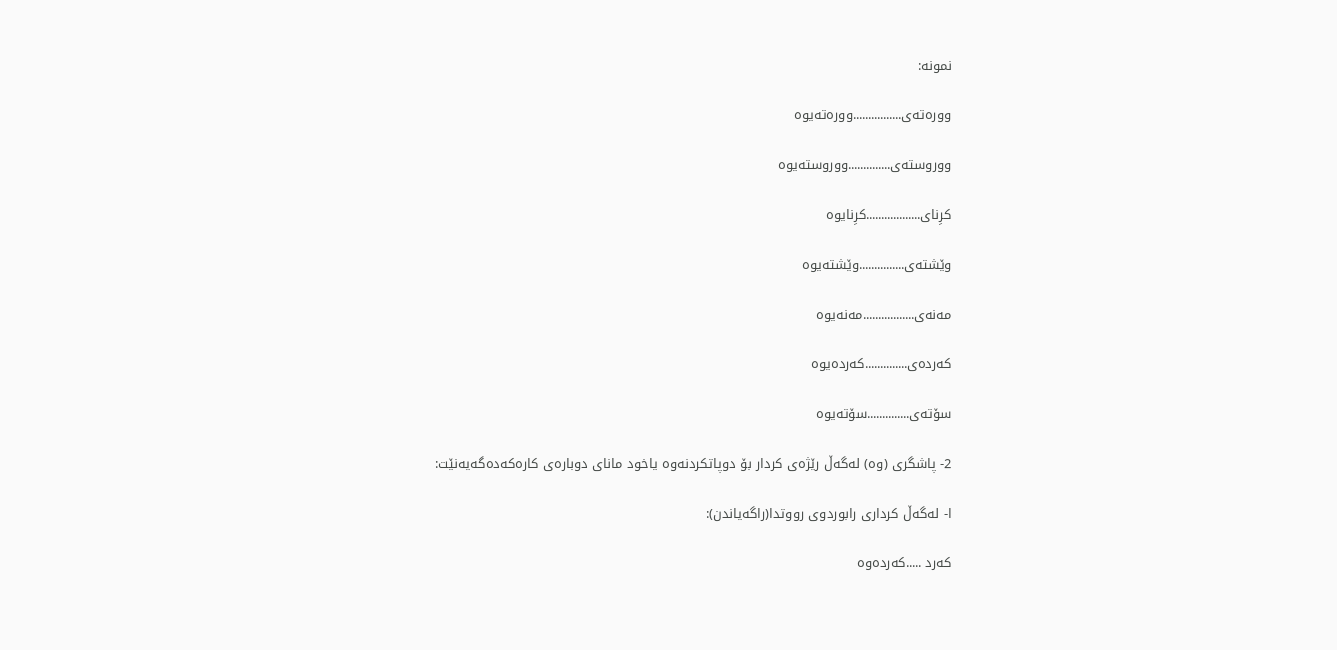نمونه‌:

ووره‌ته‌ى................ووره‌ته‌یوه‌

ووروسته‌ى..............ووروسته‌یوه‌

كرِناى..................كرِنایوه‌

وێشته‌ى...............وێشته‌یوه‌

مه‌نه‌ى.................مه‌نه‌یوه‌

كه‌رده‌ى..............كه‌رده‌یوه‌

سۆته‌ى..............سۆته‌یوه‌

2- پاشگرى (وه‌) له‌گه‌ڵ رێژه‌ى كردار بۆ دوپاتكردنه‌وه‌ یاخود ماناى دوباره‌ى كاره‌كه‌ده‌گه‌یه‌نێت:

ا- له‌گه‌ڵ كردارى رابوردوى رووتدا(راگه‌یاندن):

كه‌رد .....كه‌رده‌وه‌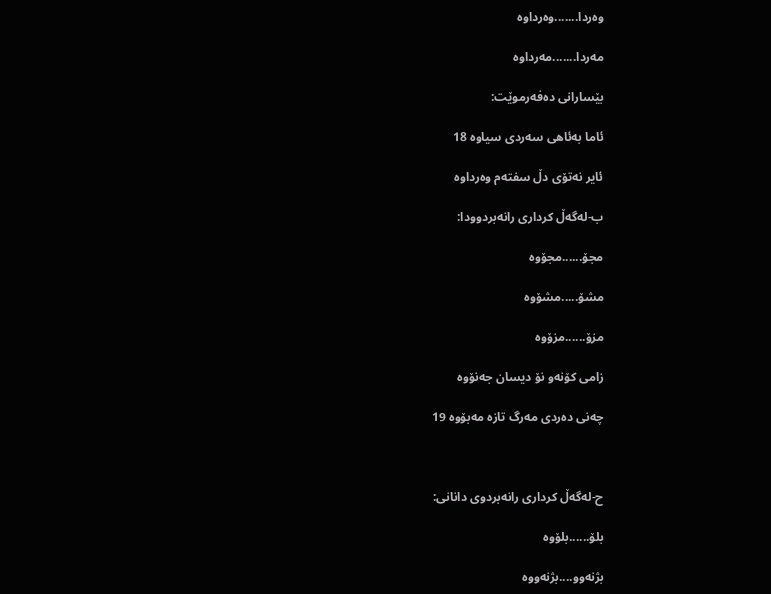وه‌ردا.......وه‌رداوه‌

مه‌ردا.......مه‌رداوه‌

بێسارانى ده‌فه‌رموێت:

ئاما به‌ئاهى سه‌ردى سیاوه‌ 18

ئایر نه‌تۆى دڵ سفته‌م وه‌رداوه‌

ب-له‌گه‌ڵ كردارى رانه‌بردوودا:

مجۆ......مجۆوه‌

مشۆ.....مشۆوه‌

مزۆ......مزۆوه‌

زامى كۆنه‌و نۆ دیسان جه‌نۆوه‌

چه‌نى ده‌ردى مه‌رگ تازه‌ مه‌بۆوه‌ 19



ح-له‌گه‌ڵ كردارى رانه‌بردوى دانانى:

بلۆ......بلۆوه‌

بژنه‌وو....بژنه‌ووه‌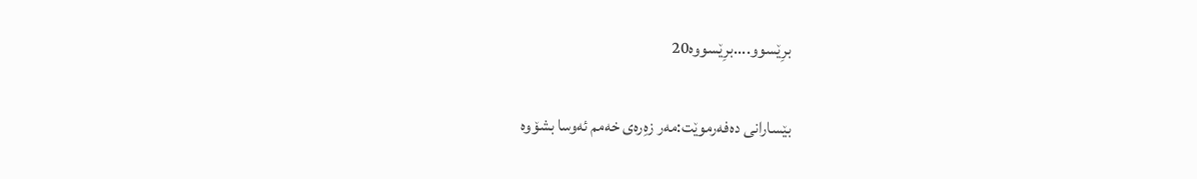برِێسوو....برِێسووه‌20

بێسارانى ده‌فه‌رموێت:مه‌ر زه‌ِره‌ى خه‌مم ئه‌وسا بشۆوه‌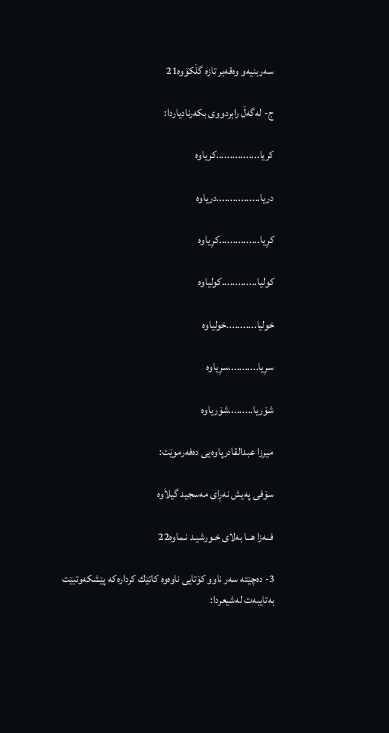سه‌ربنیه‌و وه‌قه‌بر تازه‌ گڵكۆوه‌21

ج- له‌گه‌ڵ رابردووى بكه‌رنادیاردا:

كریا................كریاوه‌

دریا................دریاوه‌

كرِیا...............كرِیاوه‌

كولیا.............كولیاوه‌

خولیا...........خولیاوه‌

سرِیا...........سرِیاوه‌

شۆریا.........شۆریاوه‌

میرزا عبدالقادرپاوه‌یى ده‌فه‌رموێت:

سۆفى په‌یش نه‌رِاى مه‌سجید گیلاَوه‌

فــه‌زا هــا به‌لاى خـورشیـد نـماوه‌22

3- ده‌چێته‌ سه‌ر ناوو كۆتایى ناوه‌وه‌ كاتێك كرداره‌كه‌ پێشكه‌وتبێت به‌تایبه‌ت له‌شیعردا: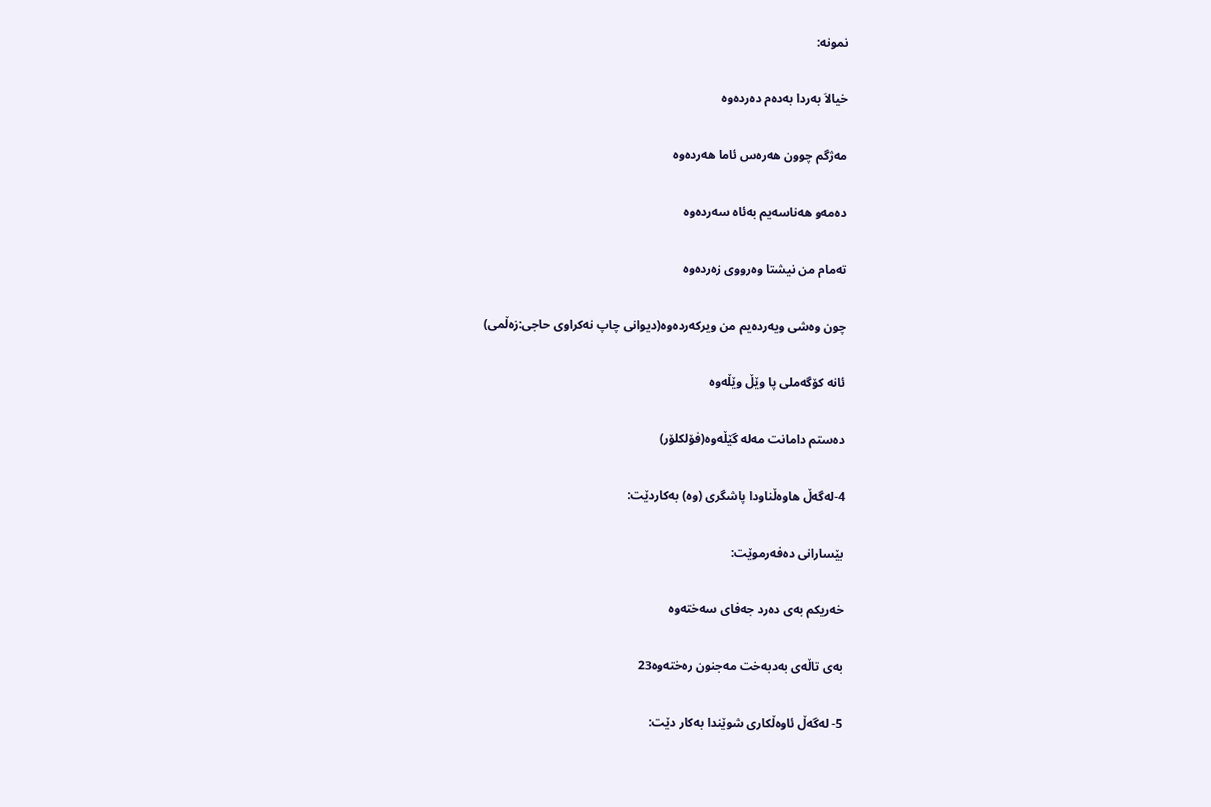نمونه‌:

خیالاَ به‌ردا به‌ده‌م ده‌رده‌وه‌

مه‌ژگم چوون هه‌ره‌س ئاما هه‌رده‌وه‌

ده‌مه‌و هه‌ناسه‌یم به‌ئاه سه‌رده‌وه‌

ته‌مام من نیشتا وه‌رووى زه‌رده‌وه‌

چون وه‌شى ویه‌رده‌یم من ویركه‌رده‌وه‌(دیوانى چاپ نه‌كراوى حاجى:زه‌ڵمى)

ئانه‌ كۆگه‌ملى پا وێڵ وێڵه‌وه‌

ده‌ستم دامانت مه‌له‌ گێڵه‌وه‌(فۆلكلۆر)

4-له‌گه‌ڵ هاوه‌ڵناودا پاشگرى (وه‌) به‌كاردێت:

بێسارانى ده‌فه‌رموێت:

خه‌ریكم به‌ى ده‌رد جه‌فاى سه‌خته‌وه‌

به‌ى تاڵه‌ى به‌دبه‌خت مه‌جنون ره‌خته‌وه‌23

5- له‌گه‌ڵ ئاوه‌ڵكارى شوێندا به‌كار دێت: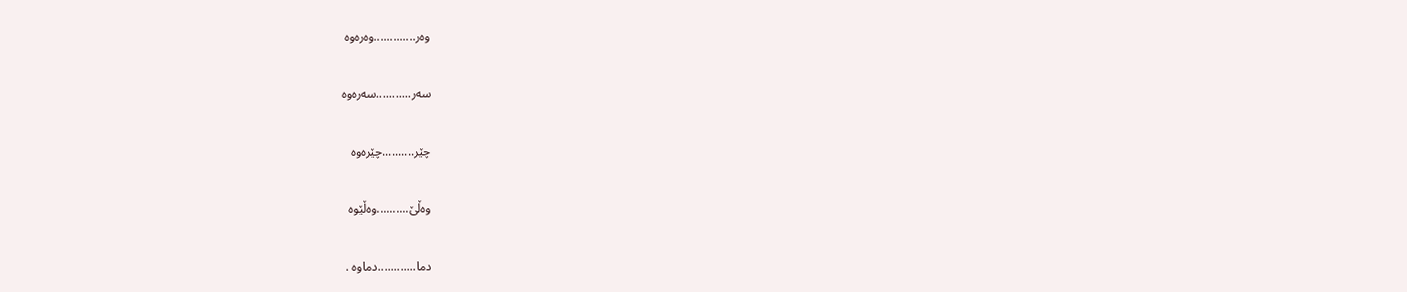وه‌ر.............وه‌ره‌وه‌

سه‌ر...........سه‌ره‌وه‌

چێر..........چێره‌وه‌

وه‌ڵێ..........وه‌ڵێوه‌

دما............دماوه‌ .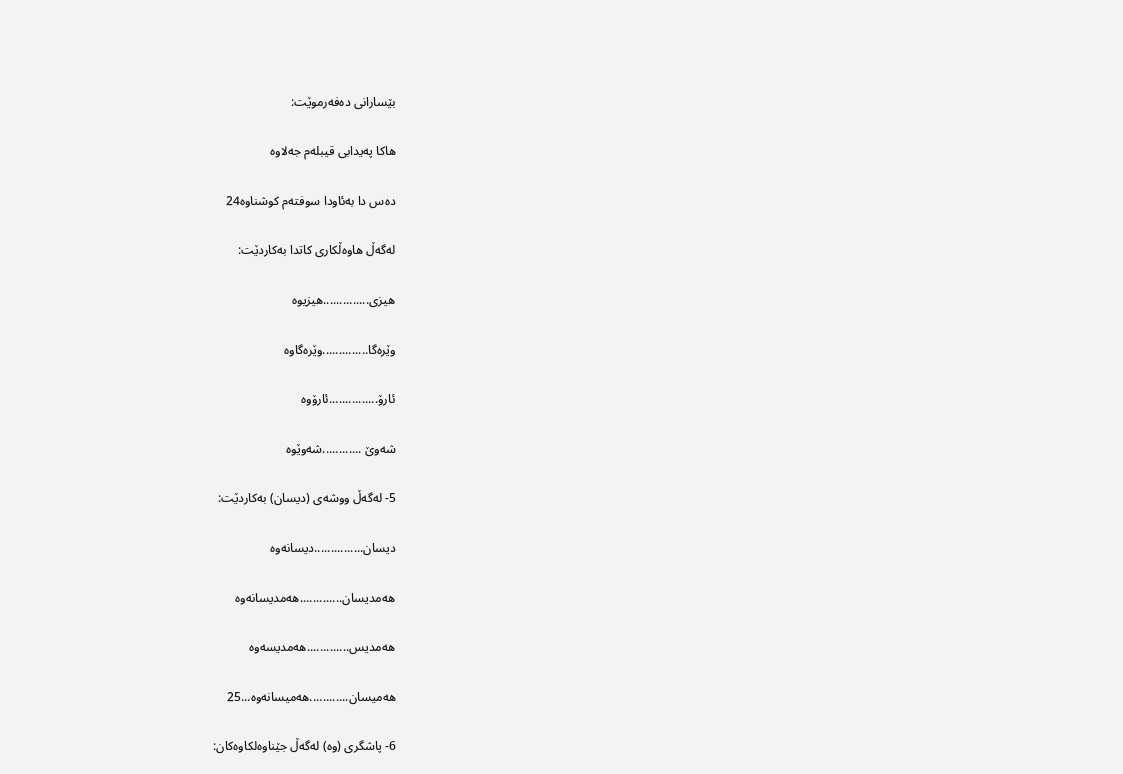بێسارانى ده‌فه‌رموێت:

هاكا په‌یدابى قیبله‌م جه‌لاوه‌

ده‌س دا به‌ئاودا سوفته‌م كوشناوه‌24

له‌گه‌ڵ هاوه‌ڵكارى كاتدا به‌كاردێت:

هیزى..............هیزیوه‌

وێره‌گا..............وێره‌گاوه‌

ئارۆ...............ئارۆوه‌

شه‌وێ ............شه‌وێوه‌

5- له‌گه‌ڵ ووشه‌ى (دیسان) به‌كاردێت:

دیسان...............دیسانه‌وه‌

هه‌مدیسان.............هه‌مدیسانه‌وه‌

هه‌مدیس.............هه‌مدیسه‌وه‌

هه‌میسان............هه‌میسانه‌وه‌...25

6- پاشگرى (وه‌) له‌گه‌ڵ جێناوه‌لكاوه‌كان: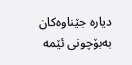دیاره‌ جێناوه‌كان به‌بۆچونى ئێمه‌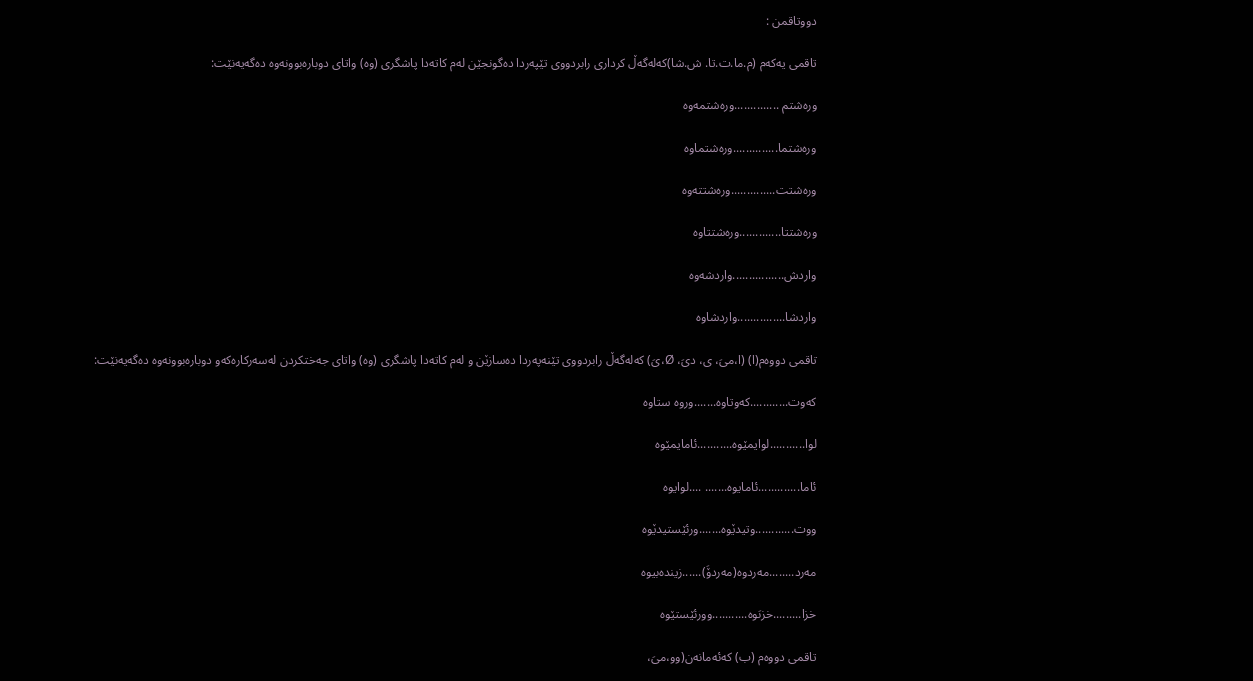دووتاقمن :

تاقمى یه‌كه‌م (م.ما.ت.تا. ش.شا)كه‌له‌گه‌ڵ كردارى رابردووى تێپه‌ردا ده‌گونجێن له‌م كاته‌دا پاشگرى (وه‌) واتاى دوباره‌بوونه‌وه‌ ده‌گه‌یه‌نێت:

وره‌شتم ..............وره‌شتمه‌وه‌

وره‌شتما..............وره‌شتماوه‌

وره‌شتت..............وره‌شتته‌وه‌

وره‌شتتا.............وره‌شتتاوه‌

واردش................واردشه‌وه‌

واردشا...............واردشاوه‌

تاقمى دووه‌م(ا) (ا،مىَ، ى، دىَ، Ø،ىَ) كه‌له‌گه‌ڵ رابردووى تێنه‌په‌ردا ده‌سازێن و له‌م كاته‌دا پاشگرى (وه‌) واتاى جه‌ختكردن له‌سه‌ركاره‌كه‌و دوباره‌بوونه‌وه‌ ده‌گه‌یه‌نێت:

كه‌وت............كه‌وتاوه‌.......وروه‌ ستاوه‌

لوا...........لوایمێوه‌...........ئامایمێوه‌

ئاما.............ئامایوه‌....... ....لوایوه‌

ووت............وتیدێوه‌.......ورئێستیدێوه‌

مه‌رد........مه‌ردوه‌(مه‌ردۆَ)......زینده‌بیوه‌

خزا.........خزىَوه‌...........وورئێستێوه‌

تاقمى دووه‌م (ب) كه‌ئه‌مانه‌ن(وو،مىَ،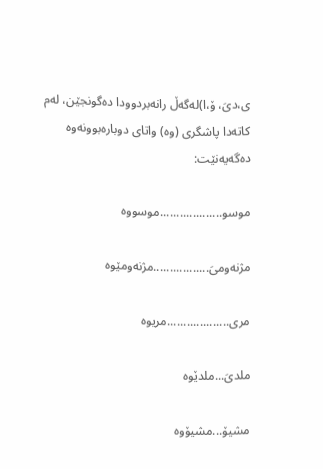ى،دىَ، ۆ،ا)له‌گه‌ڵ رانه‌بردوودا ده‌گونجێن، له‌م كاته‌دا پاشگرى (وه‌) واتاى دوباره‌بوونه‌وه‌ ده‌گه‌یه‌نێت:

موسو...................موسووه‌

مژنه‌ومىَ.................مژنه‌ومێوه‌

مرى...................مریوه‌

ملدىَ...ملدێوه‌

مشیۆ...مشیۆوه‌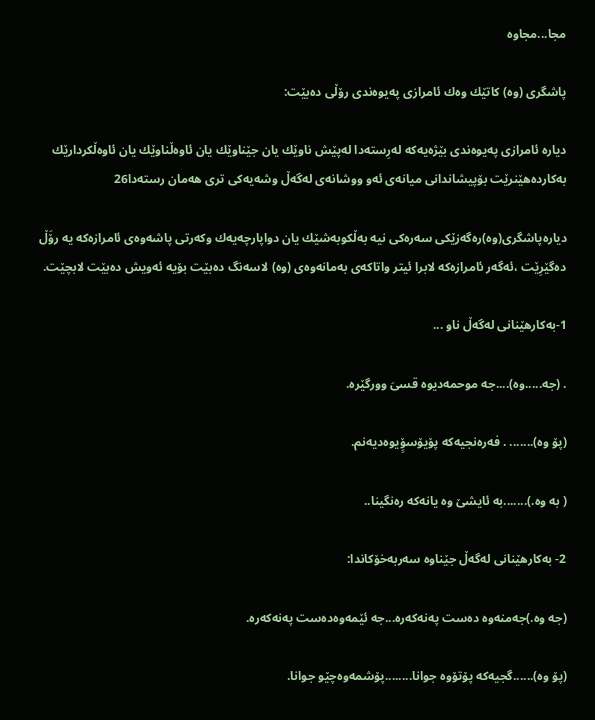مجا...مجاوه‌

پاشگرى (وه‌) كاتێك وه‌ك ئامرازى په‌یوه‌ندى رۆڵى ده‌بێت:

دیاره‌ ئامرازى په‌یوه‌ندى بێژه‌یه‌كه‌ له‌رِسته‌دا له‌پێش ناوێك یان جێناوێك یان ئاوه‌ڵناوێك یان ئاوه‌ڵكردارێك به‌كارده‌هێنرێت بۆپیشاندانى میانه‌ى ئه‌و ووشانه‌ى له‌گه‌ڵ وشه‌یه‌كى ترى هه‌مان رسته‌دا26

دیاره‌پاشگرى(وه‌)ره‌گه‌زێكى سه‌ره‌كى نیه‌ به‌ڵكوبه‌شێك یان دواپارچه‌یه‌ك وكه‌رتى پاشه‌وه‌ى ئامرازه‌كه‌ یه‌ رۆَڵ ده‌گێرِێت ،ئه‌گه‌ر ئامرازه‌كه‌ لابرا ئیتر واتاكه‌ى به‌مانه‌وه‌ى (وه‌) لاسه‌نگ ده‌بێت بۆیه‌ ئه‌ویش ده‌بێت لابچێت.

1-به‌كارهێنانى له‌گه‌ڵ ناو ...

. (جه‌.....وه‌)....جه‌ موحمه‌دیوه‌ قسىَ وورگێره‌.

(پۆ وه‌)....... . فه‌ره‌نجیه‌كه‌ پۆیۆسۆٍیوه‌دیه‌نم.

( به وه‌.).......به‌ ئایشێ وه‌ یانه‌كه‌ ره‌نگینا..

2- به‌كارهێنانى له‌گه‌ڵ جێناوه‌ سه‌ربه‌خۆكاندا:

(جه وه‌.)جه‌منه‌وه‌ ده‌ست په‌نه‌كه‌ره‌...جه‌ ئێمه‌وه‌ده‌ست په‌نه‌كه‌ره‌.

(پۆ وه‌)......گجیه‌كه‌ پۆتۆوه‌ جوانا........پۆشمه‌وه‌چێو جوانا.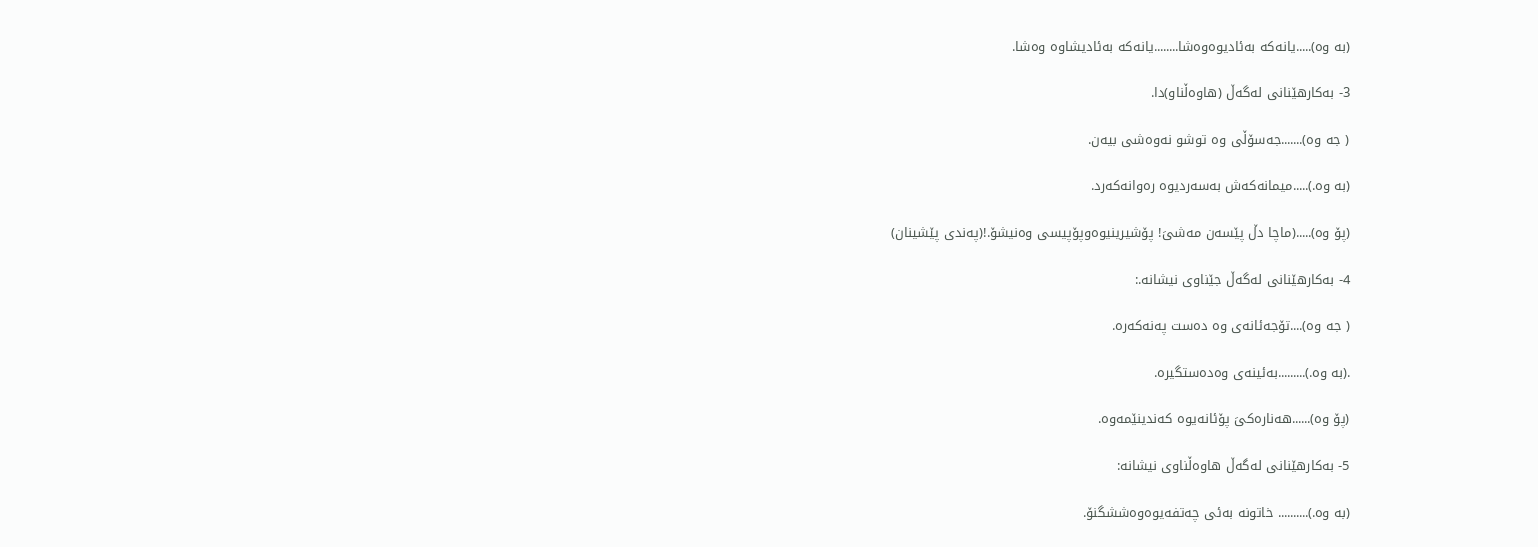(به وه‌).....یانه‌كه‌ به‌ئادیوه‌وه‌شا........یانه‌كه‌ به‌ئادیشاوه‌ وه‌شا.

3- به‌كارهێنانى له‌گه‌ڵ (هاوه‌ڵناو)دا.

( جه وه‌).......جه‌سۆڵی وه‌ توشو نه‌وه‌شى بیه‌ن.

(به وه‌.).....میمانه‌كه‌ش به‌سه‌ردیوه‌ ره‌وانه‌كه‌رد.

(پۆ وه‌).....(ماچا دڵ پێسه‌ن مه‌شىَ! پۆشیرینیوه‌وپۆپیسی وه‌نیشۆ.!(په‌ندى پێشینان)

4- به‌كارهێنانى له‌گه‌ڵ جێناوى نیشانه‌.:

( جه وه‌)....تۆجه‌ئانه‌ی وه‌ ده‌ست په‌نه‌كه‌ره‌.

.(به وه‌.).........به‌ئینه‌ی وه‌ده‌ستگیره‌.

(پۆ وه‌)......هه‌ناره‌كىَ پۆئانه‌یوه‌ كه‌ندینێمه‌وه‌.

5- به‌كارهێنانى له‌گه‌ڵ هاوه‌ڵناوى نیشانه‌:

(به وه‌.).......... خاتونه‌ به‌ئی چه‌تفه‌یوه‌وه‌ششگنۆ.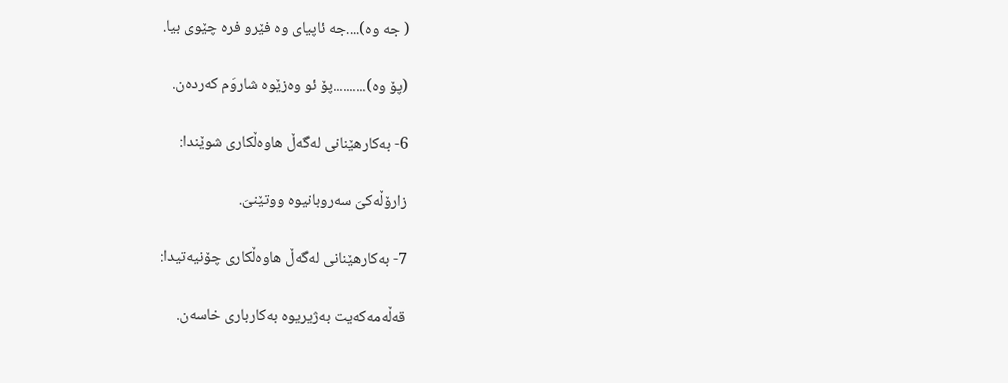( جه وه‌)....جه‌ ئاپیای وه‌ فێرو فره‌ چێوى بیا.

(پۆ وه‌)..........پۆ ئو وه‌زێوه‌ شاروَم كه‌رده‌ن.

6- به‌كارهێنانى له‌گه‌ڵ هاوه‌ڵكارى شوێندا:

زارۆڵه‌كىَ سه‌روبانیوه‌ ووتێنىَ.

7- به‌كارهێنانى له‌گه‌ڵ هاوه‌ڵكارى چۆنیه‌تیدا:

قه‌ڵه‌مه‌كه‌یت به‌ژیریوه‌ به‌كاربارى خاسه‌ن.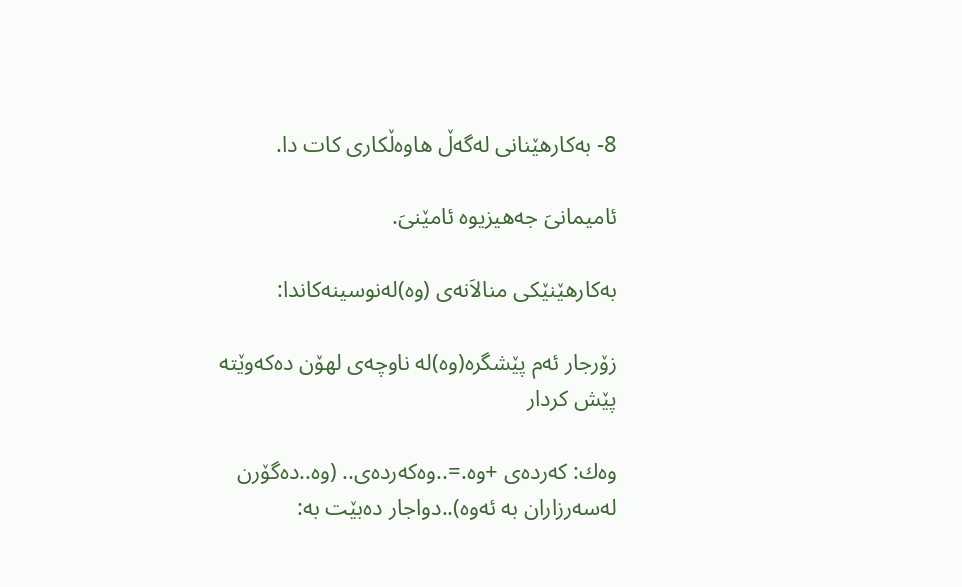8- به‌كارهێنانى له‌گه‌ڵ هاوه‌ڵكارى كات دا.

ئامیمانىَ جه‌هیزیوه‌ ئامێنىَ.

به‌كارهێنێكى منالاَنه‌ى (وه‌)له‌نوسینه‌كاندا:

زۆرجار ئه‌م پێشگره‌(وه‌)له‌ ناوچه‌ى لهۆن ده‌كه‌وێته‌ پێش كردار

وه‌ك: كه‌رده‌ی +وه‌.=..وه‌كه‌رده‌ى.. (وه‌..ده‌گۆرن له‌سه‌رزاران به‌ ئه‌وه‌)..دواجار ده‌بێت به‌: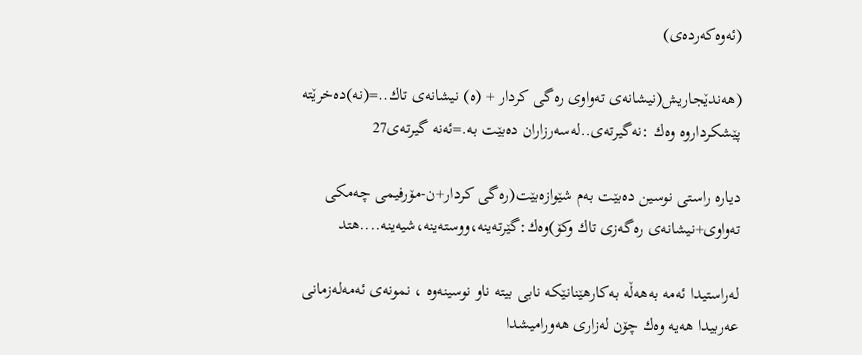(ئه‌وه‌كه‌رده‌ى)

(هه‌ندێجاریش(نیشانه‌ى ته‌واوى ره‌گى كردار + (ه‌) نیشانه‌ى تاك..=(نه‌)ده‌خرێته‌ پێشكرداروه‌ وه‌ك :نه‌گیرته‌ی..له‌سه‌رزاران ده‌بێت به‌.=ئه‌نه‌ گیرته‌ى27

دیاره‌ راستى نوسین ده‌بێت به‌م شێوازه‌بێت(ره‌گى كردار+ن-مۆرفیمى چه‌مكى ته‌واوى+نیشانه‌ى ره‌گه‌زى تاك وكۆ)وه‌ك:گێرته‌ینه‌،ووسته‌ینه‌،شیه‌ینه‌....هتد

له‌راستیدا ئه‌مه‌ به‌هه‌ڵه‌ به‌كارهێنانێكه‌ نابی بیته‌ ناو نوسینه‌وه‌ ، نمونه‌ى ئه‌مه‌له‌زمانى عه‌ربیدا هه‌یه‌ وه‌ك چۆن له‌زارى هه‌ورامیشدا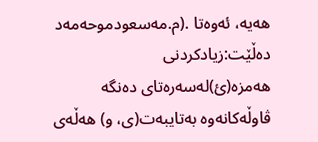هه‌یه‌، ئه‌وه‌تا .(م.مه‌سعودموحه‌مه‌د ده‌ڵێت:زیادكردنى هه‌مزه‌(ئ)له‌سه‌ره‌تاى ده‌نگه‌ ڤاوڵه‌كانه‌وه‌ به‌تایبه‌ت(ى، و) هه‌ڵه‌ى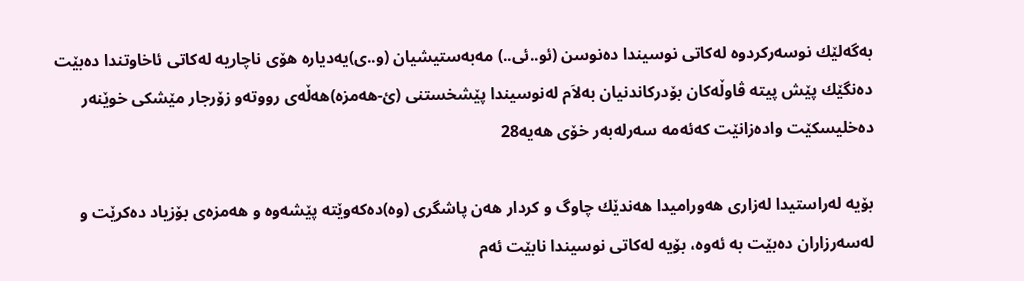به‌گه‌لێك نوسه‌ركردوه‌ له‌كاتى نوسیندا ده‌نوسن (ئو..ئى..) مه‌به‌ستیشیان (و..ى)یه‌دیاره‌ هۆى ناچاریه‌ له‌كاتى ئاخاوتندا ده‌بێت ده‌نگێك پێش پیته‌ ڤاوڵه‌كان بۆدركاندنیان به‌لاَم له‌نوسیندا پێشخستنی (ئ-هه‌مزه‌)هه‌ڵه‌ى رووته‌و زۆرجار مێشكى خوێنه‌ر ده‌خلیسكێت واده‌زانێت كه‌ئه‌مه‌ سه‌رله‌به‌ر خۆى هه‌یه‌28

بۆیه‌ له‌راستیدا له‌زارى هه‌ورامیدا هه‌ندێك چاوگ و كردار هه‌ن پاشگرى (وه‌)ده‌كه‌وێته‌ پێشه‌وه‌ و هه‌مزه‌ى بۆزیاد ده‌كرێت و له‌سه‌رزاران ده‌بێت به‌ ئه‌وه‌، بۆیه‌ له‌كاتى نوسیندا نابێت ئه‌م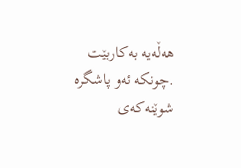هه‌ڵه‌یه‌ به‌كاربێت .چونكه‌ ئه‌و پاشگره‌ شوێنه‌كه‌ى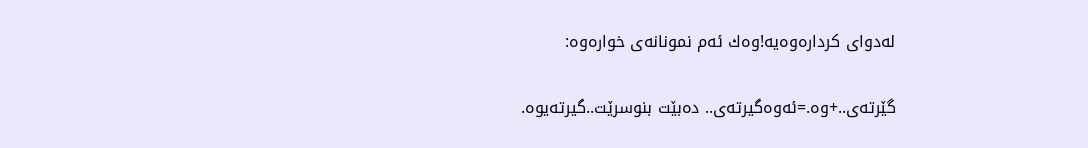له‌دواى كرداره‌وه‌یه‌!وه‌ك ئه‌م نمونانه‌ى خواره‌وه‌:

گێرته‌ى..+وه‌.=ئه‌وه‌گیرته‌ى.. ده‌بێت بنوسرێت..گیرته‌یوه‌.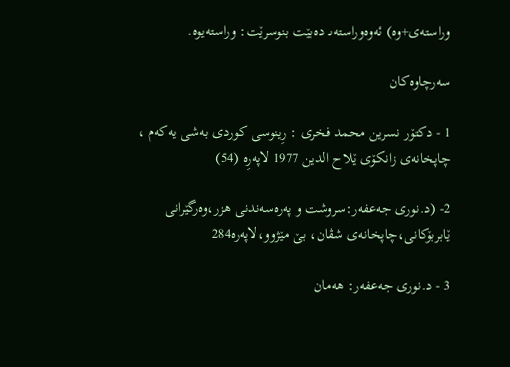وراسته‌ى+وه‌) ئه‌وه‌وراسته‌ىـ ده‌بێت بنوسرێت: وراسته‌یوه‌.

سه‌رچاوه‌كان

1 - دكتۆر نسرین محمد فخرى : رِینوسى كوردى به‌شى یه‌كه‌م ، چاپخانه‌ى زانكۆى ێلاح الدین 1977 لاپه‌رِه‌ (54)

2- (د.نورى جه‌عفه‌ر:سروشت و په‌ره‌سه‌ندنى هزر،وه‌رگێرانى ێابربۆكانى،چاپخانه‌ى شڤان، بێ مێژوو،لاپه‌ره‌284

3 - د.نورى جه‌عفه‌ر: هه‌مان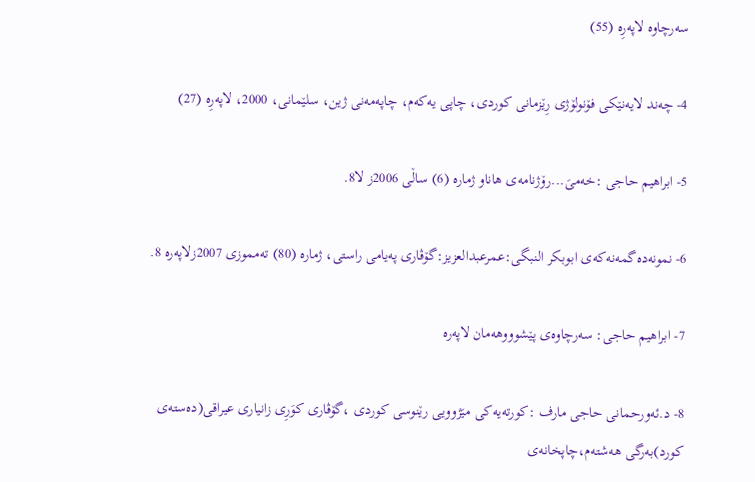سه‌رچاوه‌ لاپه‌رِه‌ (55)

4- چه‌ند لایه‌نێكى فۆنولۆژى رِێزمانى كوردى، چاپى یه‌كه‌م، چاپه‌مه‌نى ژین، سلێمانى، 2000، لاپه‌رِه‌ (27)

5- ابراهیم حاجى :خه‌مىَ...رۆژنامه‌ى هاناو ژماره‌ (6) ساڵى 2006ز لا8.

6- نمونه‌ده‌گمه‌نه‌كه‌ى ابوبكر النبگى:عمرعبدالعزیز:گۆڤارى په‌یامى راستى، ژماره‌ (80) ته‌مموزى 2007زلاپه‌ره‌ 8.

7- ابراهیم حاجى: سه‌رچاوه‌ى پێشوووهه‌مان لاپه‌ره‌

8- د.ئه‌ورحمانى حاجى مارف :كورته‌یه‌كى مێژوویى رێنوسى كوردى ،گۆڤارى كوَرِى زانیارى عیراقى(ده‌سته‌ى كورد)به‌رگى هه‌شته‌م،چاپخانه‌ى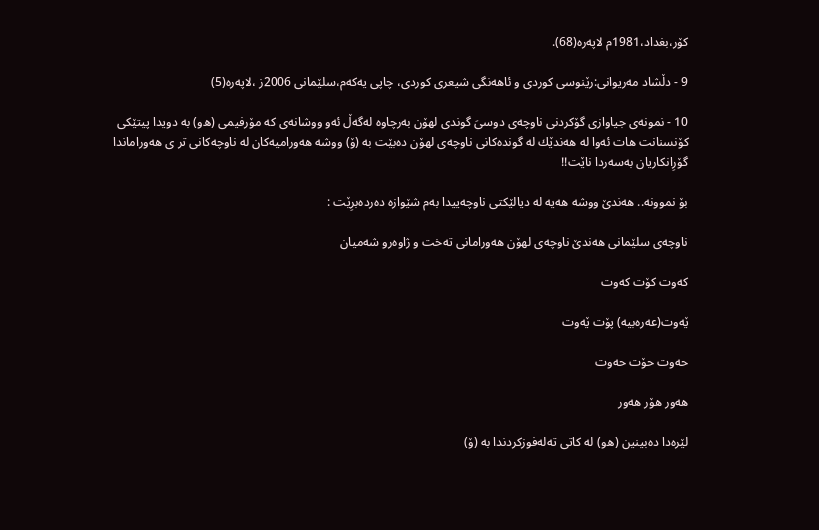كۆر،بغداد،1981م لاپه‌ره‌(68).

9 - دڵشاد مه‌ریوانى:رێنوسى كوردى و ئاهه‌نگى شیعرى كوردى، چاپى یه‌كه‌م،سلێمانى 2006ز ،لاپه‌ره‌(5)

10 - نمونه‌ى جیاوازى گۆكردنى ناوچه‌ى دوسىَ گوندى لهۆن به‌رچاوه‌ له‌گه‌ڵ ئه‌و ووشانه‌ى كه‌ مۆرفیمى (ه‌و) به‌ دویدا پیتێكى كۆنسنانت هات ئه‌وا له‌ هه‌ندێك له‌ گونده‌كانى ناوچه‌ى لهۆن ده‌بێت به‌ (ۆ) ووشه‌ هه‌ورامیه‌كان له‌ ناوچه‌كانى تر ى هه‌وراماندا گۆرِانكاریان به‌سه‌ردا ناێت!!

بۆ نموونه‌.. هه‌ندێ ووشه‌ هه‌یه‌ له‌ دیالێكتى ناوچه‌ییدا به‌م شێوازه‌ ده‌رده‌برِێت :

ناوچه‌ى سلێمانى هه‌ندێ ناوچه‌ى لهۆن هه‌ورامانى ته‌خت و ژاوه‌رو شه‌میان

كه‌وت كۆت كه‌وت

ێه‌وت(عه‌ره‌بیه‌) پۆت ێه‌وت

حه‌وت حۆت حه‌وت

هه‌ور هۆر هه‌ور

لێره‌دا ده‌بینین (ه‌و) له‌ كاتى ته‌له‌فوزكردندا به‌ (ۆ)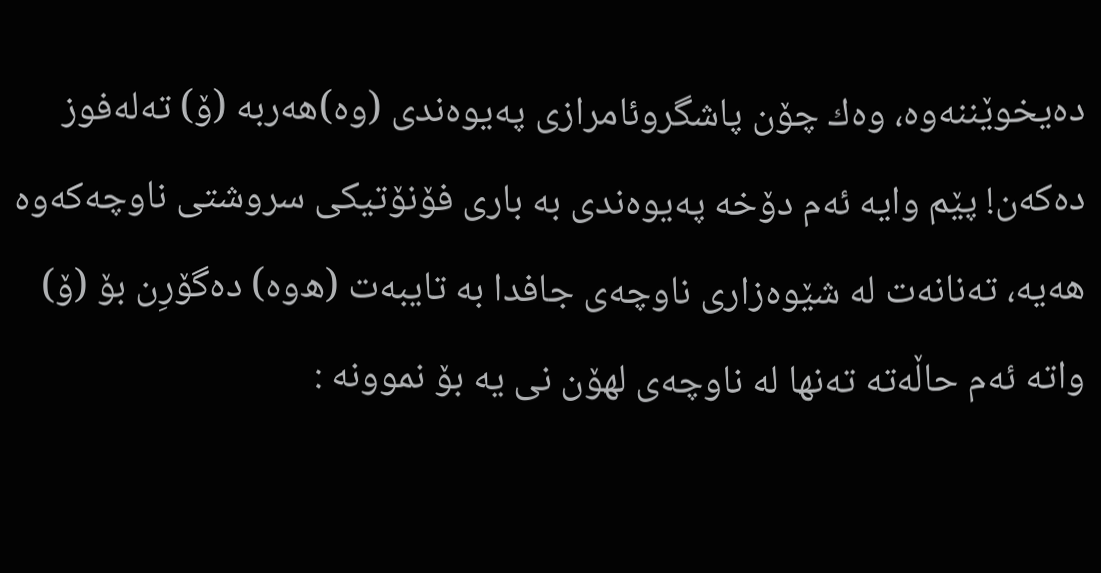ده‌یخوێننه‌وه‌، وه‌ك چۆن پاشگروئامرازى په‌یوه‌ندى (وه‌)هه‌ربه‌ (ۆ) ته‌له‌فوز ده‌كه‌ن! پێم وایه‌ ئه‌م دۆخه‌ په‌یوه‌ندى به‌ بارى فۆنۆتیكى سروشتى ناوچه‌كه‌وه‌ هه‌یه‌، ته‌نانه‌ت له‌ شێوه‌زارى ناوچه‌ى جافدا به‌ تایبه‌ت (ه‌وه‌) ده‌گۆرِن بۆ (ۆ) واته‌ ئه‌م حاڵه‌ته‌ ته‌نها له‌ ناوچه‌ى لهۆن نى یه‌ بۆ نموونه‌ :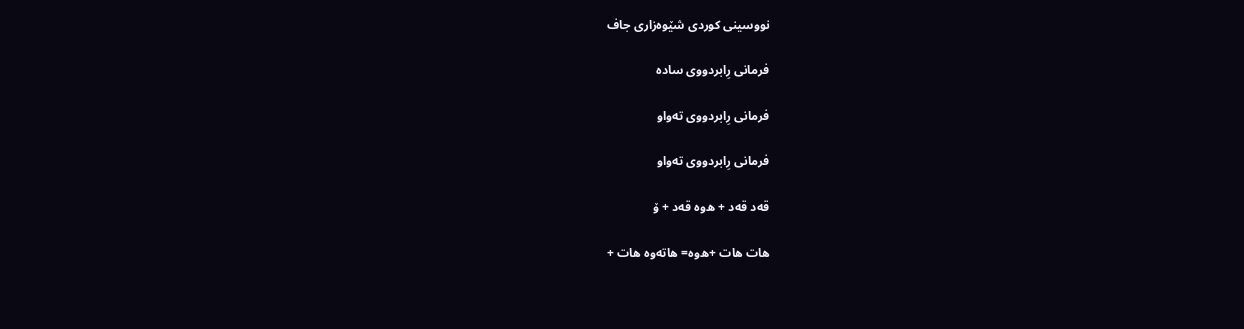نووسینى كوردى شێوه‌زارى جاف

فرمانى رِابردووى ساده‌

فرمانى رِابردووى ته‌واو

فرمانى رِابردووى ته‌واو

قه‌د قه‌د + ه‌وه‌ قه‌د + ۆ

هات هات +ه‌وه‌= هاته‌وه‌ هات +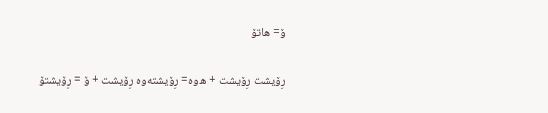ۆ= هاتۆ

رِۆیشت رِۆیشت + ه‌وه‌= رِۆیشته‌وه‌ رِۆیشت + ۆ = رِۆیشتۆ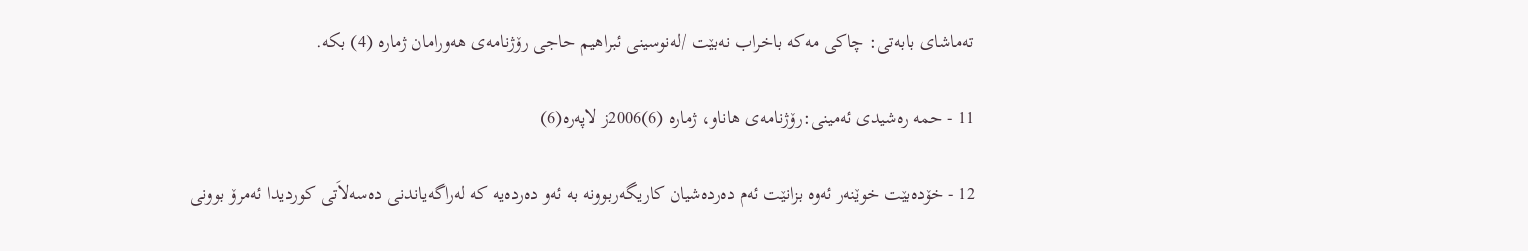ته‌ماشاى بابه‌تى: چاكى مه‌كه‌ باخراب نه‌بێت /له‌نوسینى ئبراهیم حاجى رۆژنامه‌ى هه‌ورامان ژماره‌ (4) بكه‌.

11 - حمه‌ ره‌شیدى ئه‌مینى:رۆژنامه‌ى هاناو، ژماره‌ (6)2006ز لاپه‌ره‌(6)

12 - خۆده‌بێت خوێنه‌ر ئه‌وه‌ بزانێت ئه‌م ده‌رده‌شیان كاریگه‌ربوونه‌ به‌ ئه‌و ده‌رده‌یه‌ كه‌ له‌راگه‌یاندنى ده‌سه‌لاَتى كوردیدا ئه‌مرۆ بوونى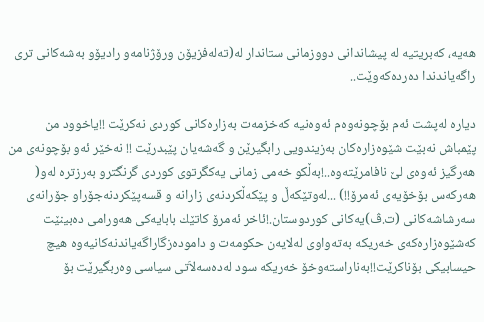هه‌یه‌، كه‌بریتیه‌ له‌ پیشاندانى دووزمانى ستاندار له‌(ته‌له‌فزیۆن ورۆژنامه‌و رادیۆو به‌شه‌كانى ترى راگه‌یاندندا ده‌رده‌كه‌وێت..

دیاره‌ له‌پشت ئه‌م بۆچونه‌وه‌م ئه‌وه‌نیه‌ كه‌خزمه‌ت به‌زاره‌كانى كوردى نه‌كرێت !!یاخوود من پێمباش نه‌بێت شێوه‌زاره‌كان به‌زیندویى رابگیرێن و گه‌شه‌یان پێبدرێت !! نه‌خێر ئه‌و بۆچونه‌ى من هه‌رگیز ئه‌وه‌ى لێ نافامرێته‌وه‌..!به‌ڵكو خه‌مى زمانى یه‌كگرتوى كوردى گرنگترو به‌رزتره‌ له‌و( هه‌ركه‌س بۆخۆیه‌ى ئه‌مرۆ!!) ...له‌وتێكه‌ڵ و پێكه‌ڵكردنه‌ى زارانه‌ و قسه‌پێكردنه‌جۆراو جۆرانه‌ى سه‌رشاشه‌كانى (ت.ڤ)یه‌كانى كوردوستان.!ئاخر ئه‌مرۆ كاتێك بابایه‌كى هه‌ورامى ده‌بینێت كه‌شێوه‌زاره‌كه‌ى خه‌ریكه‌ به‌ته‌واوى له‌لایه‌ن حكومه‌ت و داموده‌زگاراگه‌یاندنه‌كانیه‌وه‌ هیچ حیسابیكى بۆناكرێت!!به‌ناراسته‌وخۆ خه‌ریكه‌ سود له‌ده‌سه‌لاَتى سیاسى وه‌ربگیرێت بۆ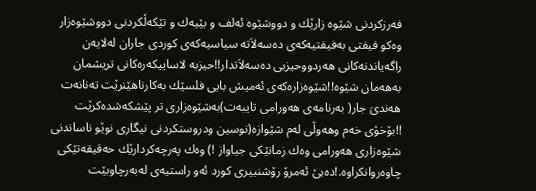فه‌رزكردنى شێوه‌ زارێك و دووشێوه‌ ئه‌لف و بێیه‌ك و تێكه‌ڵكردنى دووشێوه‌زار وه‌كو فیفتى به‌فیفتیه‌كه‌ى ده‌سه‌لاَته‌ سیاسیه‌كه‌ى كوردى جاران له‌لایه‌ن راگه‌یاندنه‌كانى هه‌ردووحیزبى ده‌سه‌لاَتدار!!حیزبه‌ لاساییكه‌ره‌كانى تریشمان به‌هه‌مان شێوه‌!!شێوه‌زاره‌كه‌ى ئه‌میش بایى فلسێك به‌كارناهێنرێت ته‌نانه‌ت هه‌ندىَ جار( به‌رنامه‌ى هه‌ورامى تایبه‌ت)به‌شێوه‌زارى تر پێشكه‌شده‌كرێت !!بۆخۆى خه‌م وهه‌وڵى له‌م شێوازه‌(نوسین ودروستكردنى نیگارى نوێو ناساندنى شێوه‌زارى هه‌ورامى وه‌ك زمانێكى جیاواز !) وه‌ك په‌رچه‌كردارێك حه‌قیقه‌تێكى چاوه‌روانكراوه‌.!ده‌بێ ئه‌مرۆ رۆشنبیرى كورد ئه‌و راستیه‌ى له‌به‌رچاوبێت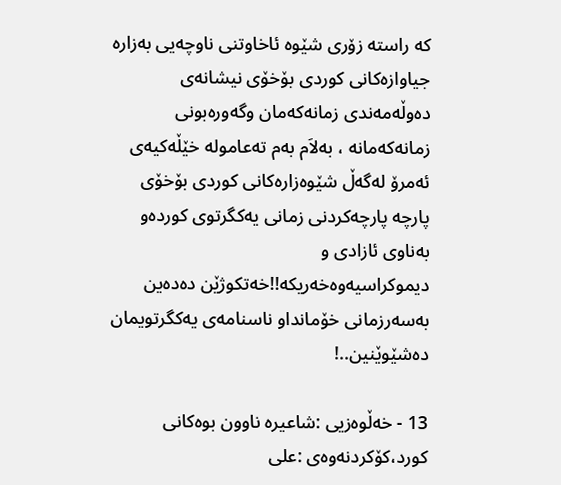كه‌ راسته‌ زۆرى شێوه‌ ئاخاوتنى ناوچه‌یى به‌زاره‌ جیاوازه‌كانى كوردى بۆخۆى نیشانه‌ى ده‌وڵه‌مه‌ندى زمانه‌كه‌مان وگه‌وره‌بونى زمانه‌كه‌مانه‌ ، به‌لاَم به‌م ته‌عاموله‌ خێڵه‌كیه‌ى ئه‌مرۆ له‌گه‌ڵ شێوه‌زاره‌كانى كوردى بۆخۆى پارچه‌ پارچه‌كردنى زمانى یه‌كگرتوى كورده‌و به‌ناوى ئازادى و دیموكراسیه‌وه‌خه‌ریكه‌!!خه‌تكوژێن ده‌ده‌ین به‌سه‌رزمانى خۆمانداو ناسنامه‌ى یه‌كگرتویمان ده‌شێوێنین..!

13 - خه‌ڵوه‌زیى :شاعیره‌ ناوون بوه‌كانى كورد،كۆكردنه‌وه‌ى :على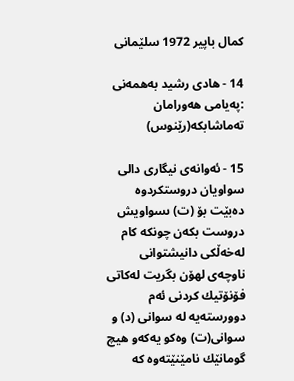كمال باپیر 1972 سلێمانى

14 - هادى رشید به‌همه‌نى :په‌یامى هه‌ورامان ته‌ماشابكه‌(رێنوس)

15 - ئه‌وانه‌ى نیگارى دالى سواویان دروستكردوه‌ ده‌بێت بۆ (ت) ىسواویش دروست بكه‌ن چونكه‌ كام له‌خه‌ڵكى دانیشتوانى ناوچه‌ى لهۆن بگریت له‌كاتى فۆنۆتیك كردنى ئه‌م دوورسته‌یه‌ له‌ سوانى (د) و سوانى(ت) وه‌كو یه‌كه‌و هیچ گومانێك نامێنێته‌وه‌ كه‌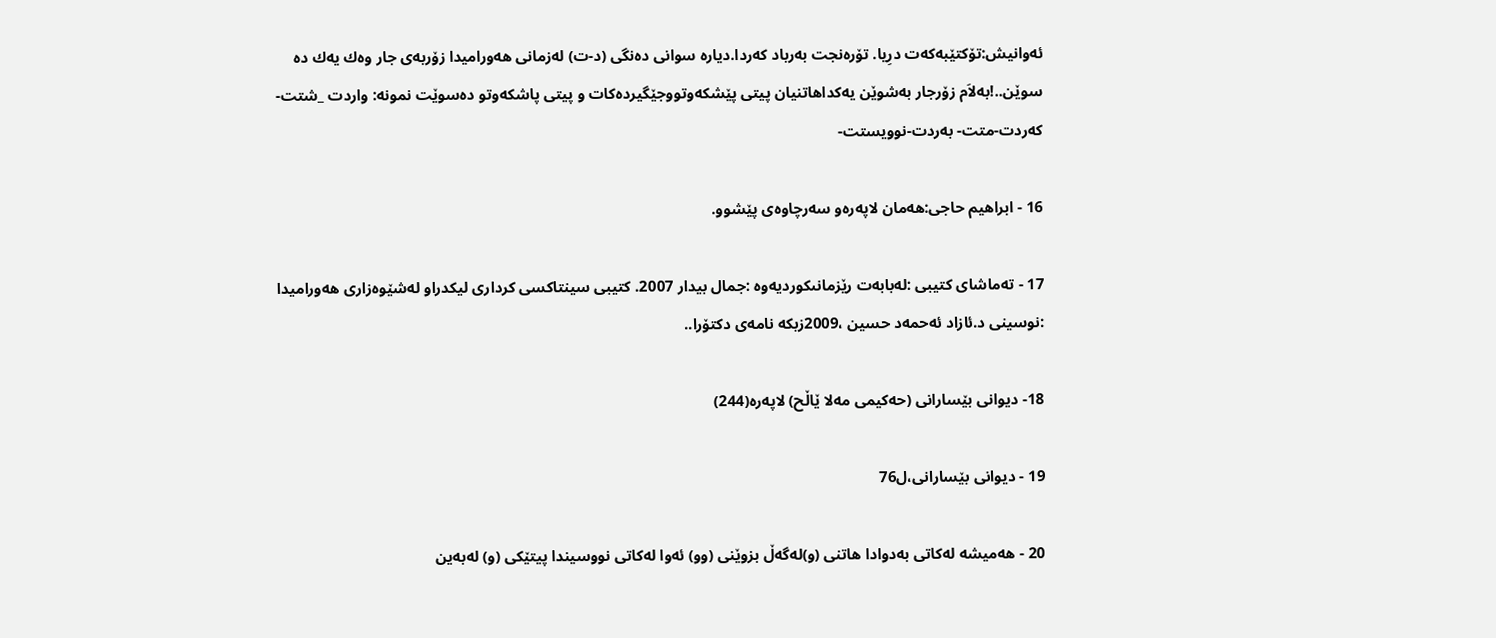ئه‌وانیش:تۆكتێبه‌كه‌ت درِیا. تۆره‌نجت به‌رباد كه‌ردا.دیاره‌ سوانى ده‌نگى (د-ت) له‌زمانى هه‌ورامیدا زۆربه‌ى جار وه‌ك یه‌ك ده‌ سوێن..!به‌لاَم زۆرجار به‌شوێن یه‌كداهاتنیان پیتى پێشكه‌وتووجێگیرده‌كات و پیتى پاشكه‌وتو ده‌سوێت نمونه‌: واردت _شتت-كه‌ردت-متت- به‌ردت-نوویستت-

16 - ابراهیم حاجى:هه‌مان لاپه‌ره‌و سه‌رچاوه‌ى پێشوو.

17 - ته‌ماشاى كتیبى :له‌بابه‌ت رێزمانىكوردیه‌وه‌ :جمال بیدار 2007. كتیبى سینتاكسى كردارى لیكدراو له‌شێوه‌زارى هه‌ورامیدا :نوسینى د.ئازاد ئه‌حمه‌د حسین ،2009زبكه‌ نامه‌ى دكتۆرا..

18- دیوانى بێسارانى (حه‌كیمى مه‌لا ێاڵح) لاپه‌ره‌(244)

19 - دیوانى بێسارانى،ل76

20 - هه‌میشه‌ له‌كاتى به‌دوادا هاتنى (و)له‌گه‌ڵ بزوێنى (وو) ئه‌وا له‌كاتى نووسیندا پیتێكى (و) له‌به‌ین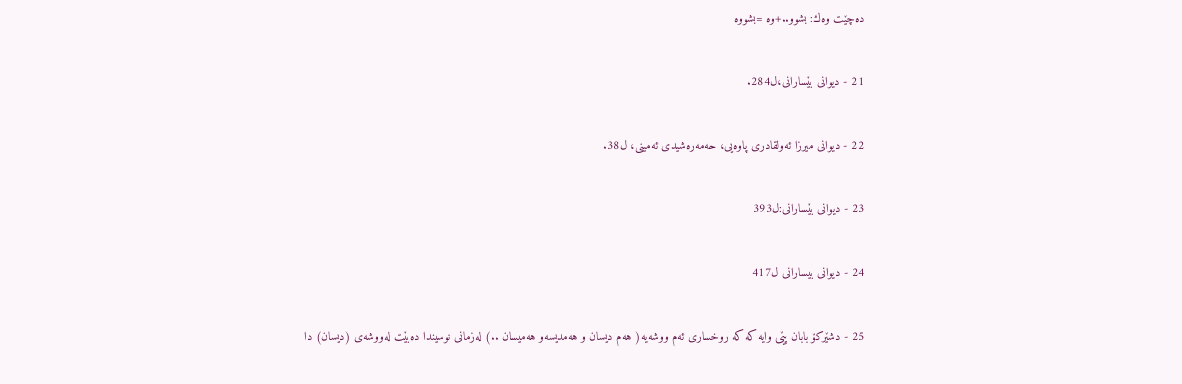ده‌چێت وه‌ك: بشوو..+وه‌ =بشووه‌

21 - دیوانى بێسارانى،ل284.

22 - دیوانى میرزا ئه‌ولقادرى پاوه‌یى، حه‌مه‌ره‌شیدى ئه‌مینى، ل38.

23 - دیوانى بێسارانى:ل393

24 - دیوانى بیسارانى ل417

25 - دشێركۆ بابان پێى وایه‌ كه‌ كه‌ روخسارى ئه‌م ووشه‌یه‌( هه‌م دیسان و هه‌مدیسه‌و هه‌میسان ..) له‌زمانى نوسیندا ده‌بێت له‌ووشه‌ى (دیسان) دا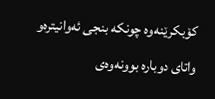كۆبكرێنه‌وه‌ چونكه‌ بنجى ئه‌وانیتره‌و واتاى دوباره‌ بوونه‌وه‌ى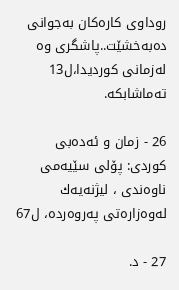روداوى كاره‌كان به‌جوانى ده‌به‌خشێت..پاشگرى وه‌ له‌زمانى كوردیدا،ل13 ته‌ماشابكه‌.

26 - زمان و ئه‌ده‌بى كوردى: پۆلى سێیه‌مى ناوه‌ندى ، لیژنه‌یه‌ك له‌وه‌زاره‌تى په‌روه‌رده‌، ل67

27 - د.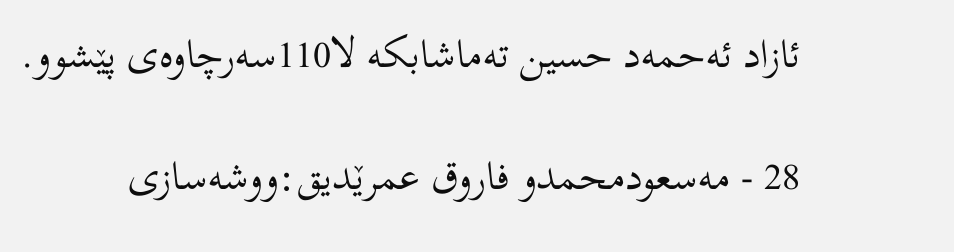ئازاد ئه‌حمه‌د حسین ته‌ماشابكه‌ لا110سه‌رچاوه‌ى پێشوو.

28 - مه‌سعودمحمدو فاروق عمرێدیق:ووشه‌سازى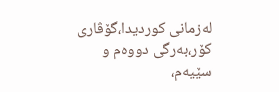له‌زمانى كوردیدا،گۆڤارى كۆر،به‌رگى دووه‌م و سێیه‌م،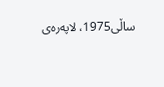ساڵى1975، لاپه‌ره‌ى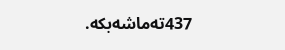437ته‌ماشه‌بكه‌.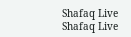Shafaq Live
Shafaq Live